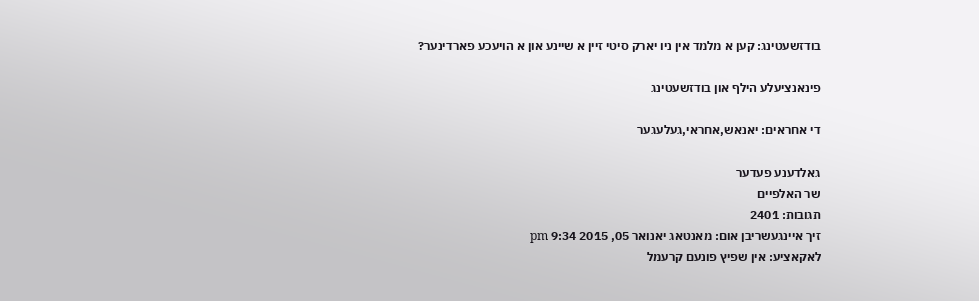בודזשעטינג: קען א מלמד אין ניו יארק סיטי זיין א שיינע און א הויעכע פארדינער?

פינאנציעלע הילף און בודזשעטינג

די אחראים: יאנאש,אחראי,געלעגער

גאלדענע פעדער
שר האלפיים
תגובות: 2401
זיך איינגעשריבן אום: מאנטאג יאנואר 05, 2015 9:34 pm
לאקאציע: אין שפיץ פונעם קרעמל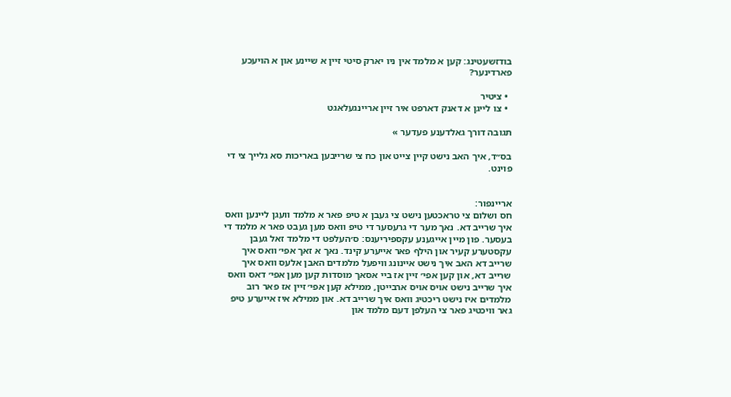בודזשעטינג: קען א מלמד אין ניו יארק סיטי זיין א שיינע און א הויעכע פארדינער?

  • ציטיר
  • צו לייגן א דאנק דארפט איר זיין אריינגעלאגט

תגובה דורך גאלדענע פעדער »

בס״ד, איך האב נישט קיין צייט און כח צי שרייבען באריכות סא גלייך צי די פוינט.


אריינפור:
חס ושלום צי טראכטען נישט צי געבן א טיפ פאר א מלמד וועגן ליינען וואס איך שרייב דא. נאך מער די גרעסער די טיפ וואס מען געבט פאר א מלמד די בעסער. פון מיין אייגענע עקספיריענס: ס׳העלפט די מלמד זאל געבן עקסטערע קעיר און הילף פאר אייערע קינד. נאך א זאך אפי׳ וואס איך שרייב דא האב איך נישט איינונג וויפעל מלמדים האבן אלעס וואס איך שרייב דא, און קען אפי׳ זיין אז ביי אסאך מוסדות קען מען אפי׳ דאס וואס איך שרייב נישט אויס אויס ארבייטן, ממילא קען אפי׳ זיין אז פאר רוב מלמדים איז נישט ריכטיג וואס איך שרייב דא. און ממילא איז אייערע טיפ גאר וויכטיג פאר צי העלפן דעם מלמד און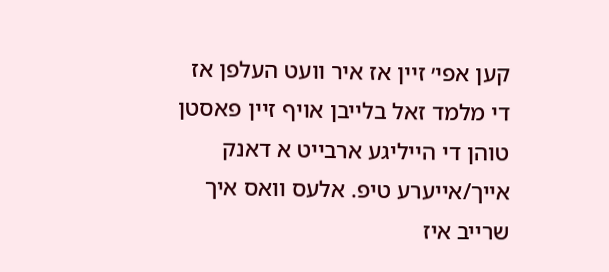קען אפי׳ זיין אז איר וועט העלפן אז די מלמד זאל בלייבן אויף זיין פאסטן טוהן די הייליגע ארבייט א דאנק אייך/אייערע טיפ. אלעס וואס איך שרייב איז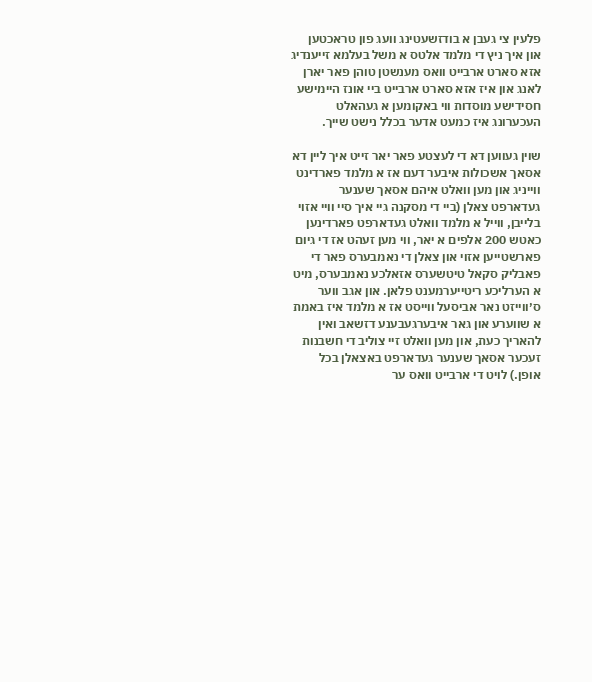פלעין צי געבן א בודזשעטינג וועג פון טראכטען און איך ניץ די מלמד אלטס א משל בעלמא זייענדיג אזא סארט ארבייט וואס מענשטן טוהן פאר יארן לאנג און איז אזא סארט ארבייט ביי אונז היימישע חסידישע מוסדות ווי באקומען א געהאלט העכערונג איז כמעט אדער בכלל נישט שייך.

שוין געווען דא די לעצטע פאר יאר זייט איך ליין דא אסאך אשכולות איבער דעם אז א מלמד פארדינט ווייניג און מען וואלט איהם אסאך שענער געדארפט צאלן (ביי די מסקנה גיי איך סיי וויי אזוי בלייבן, ווייל א מלמד וואלט געדארפט פארדינען כאטש 200 אלפים א יאר, ווי מען זעהט אז די גיום פארשטייען אזוי און צאלן די נאמבערס פאר די פאבליק סקאל טיטשערס אזאלכע נאמבערס, מיט א הערליכע ריטייערמענט פלאן. און אגב ווער ס׳ווייזט נאר אביסעל ווייסט אז א מלמד איז באמת א שווערע און גאר איבערגעבענע דזשאב ואין להאריך כעת, און מען וואלט זיי צוליב די חשבנות זעכער אסאך שענער געדארפט באצאלן בכל אופן.) לויט די ארבייט וואס ער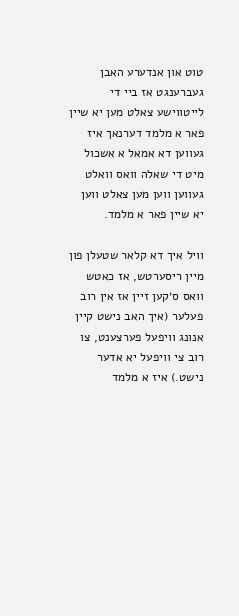טוט און אנדערע האבן געברענגט אז ביי די לייטווישע צאלט מען יא שיין פאר א מלמד דערנאך איז געווען דא אמאל א אשכול מיט די שאלה וואס וואלט געווען ווען מען צאלט ווען יא שיין פאר א מלמד.

וויל איך דא קלאר שטעלן פון מיין ריסערטש, אז כאטש וואס ס׳קען זיין אז אין רוב פעלער (איך האב נישט קיין אנונג וויפעל פערצענט, צו רוב צי וויפעל יא אדער נישט.) איז א מלמד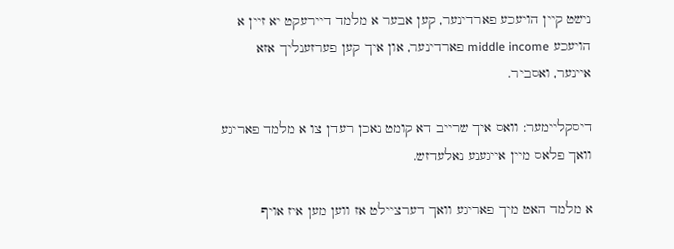נישט קיין הויעכע פארדינער, קען אבער א מלמד דיירעקט יא זיין א הויעכע middle income פארדינער, און איך קען פערזענליך אזא איינער, ואסביר.

דיסקליימער: וואס איך שרייב דא קומט נאכן רעדן צו א מלמד פאריגע וואך פלאס מיין אייגענע נאלעדזש.

א מלמד האט מיך פאריגע וואך דערציילט אז ווען מען איז אויף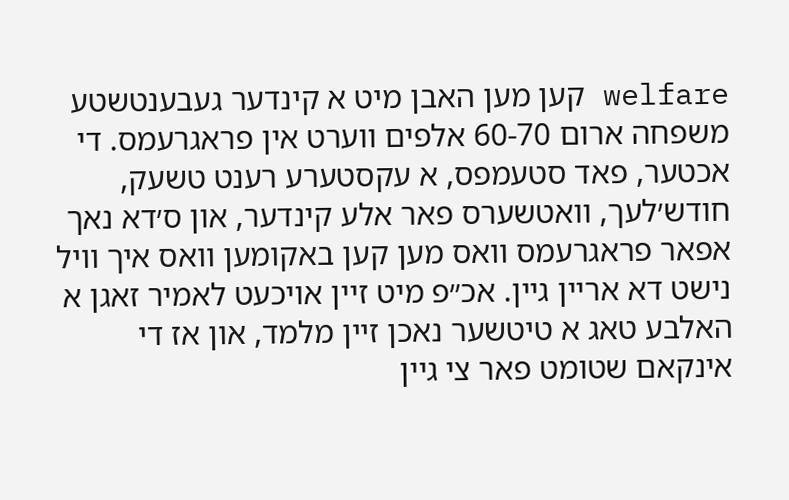welfare קען מען האבן מיט א קינדער געבענטשטע משפחה ארום 60-70 אלפים ווערט אין פראגרעמס. די אכטער, פאד סטעמפס, א עקסטערע רענט טשעק, חודש׳לעך, וואטשערס פאר אלע קינדער, און ס׳דא נאך אפאר פראגרעמס וואס מען קען באקומען וואס איך וויל נישט דא אריין גיין. אכ״פ מיט זיין אויכעט לאמיר זאגן א האלבע טאג א טיטשער נאכן זיין מלמד, און אז די אינקאם שטומט פאר צי גיין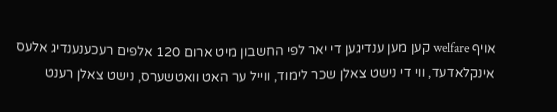אויף welfare קען מען ענדיגען די יאר לפי החשבון מיט ארום 120 אלפים רעכענענדיג אלעס אינקלאדעד, ווי די נישט צאלן שכר לימוד, ווייל ער האט וואטשערס, נישט צאלן רענט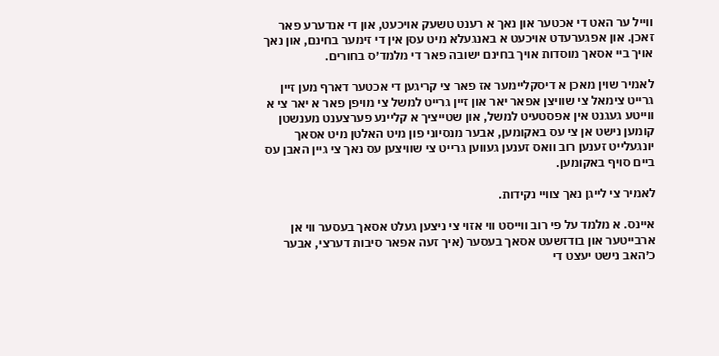ווייל ער האט די אכטער און נאך א רענט טשעק אויכעט, און די אנדערע פאר זאכן. און אפגערעדט אויכעט א באנגעלא מיט עסן אין די זימער בחינם, און נאך אויך ביי אסאך מוסדות אויך בחינם ישובה פאר די מלמד׳ס בחורים.

לאמיר שוין מאכן א דיסקליימער אז פאר צי קריגען די אכטער דארף מען זיין גרייט צימאל צי שוויצן אפאר יאר און זיין גרייט למשל צי מויפן פאר א יאר צי א ווייטע געגנט אין אפסטעיט למשל, און שטייציך א קליינע פערצענט מענשטן קומען נישט אן צי עס באקומען, אבער מנסיוני פון מיט האלטן מיט אסאך יונגעלייט זענען רוב וואס זענען געווען גרייט צי שוויצען עס נאך צי גיין האבן עס ביים סויף באקומען.

לאמיר צי לייגן נאך צוויי נקידות.

איינס. א מלמד על פי רוב ווייסט ווי אזוי צי ניצען געלט אסאך בעסער ווי אן ארבייטער און בודזשעט אסאך בעסער (איך זעה אפאר סיבות דערצי, אבער כ׳האב נישט יעצט די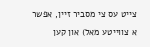צייט עס צי מסביר זיין, אפשר א צווייטע מאל) און קען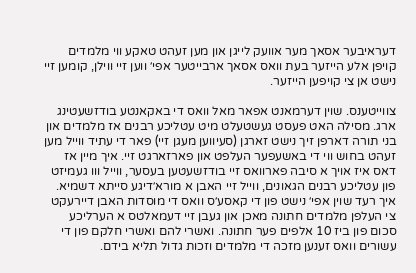דעראיבער אסאך מער אוועק לייגן און מען זעהט טאקע ווי מלמדים קויפן אלע הייזער בעת וואס אסאך ארבייטער אפי׳ ווען זיי ווילן, קומען זיי נישט אן צי קויפען הייזער.

צווייטענס. שוין דערמאנט אפאר מאל וואס די באקאנטע בודזשעטינג ארג. מסילה האט פעסט געשטעלט מיט עטליכע רבנים אז מלמדים און בני תורה דארפן זיך נישט זארגן (סעיווען מעגן זיי) פאר די עתיד ווייל מען זעהט בחוש ווי די באשעפער העלפט און פארזארגט זיי. איך מיין אז דאס איז אויך א סיבה פארוואס זיי בודזשעטען בעסער, ווייל ווו געמיזט פון עטליכע רבנים הגאונים, ווייל זיי האבן א מורא׳דיגע סייתא דשמיא. איך רעד שוין אפי׳ נישט פון די קאסע׳ס וואס די מוסדות האבן דיירעקט צי העלפן מלמדים חתונה מאכן און געבן זיי דעמאלטס א הערליכע סכום פון ביז 10 אלפים פער חתונה. ואשרי להם ואשרי חלקם פון די עשורים וואס זענען מזכה די מלמדים וזכות גדול תליא בידם.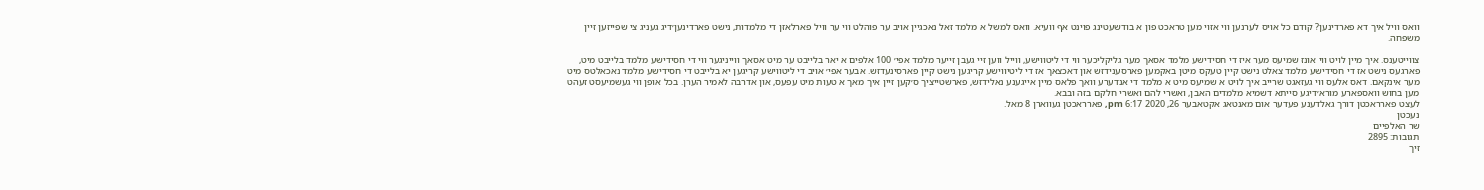וואס וויל איך דא פארדינען? קודם כל אויס לערנען ווי אזוי מען טראכט פון א בודשעטינג פוינט אף וועיא. וואס למשל א מלמד זאל נאכגיין אויב ער פוהלט ווי ער וויל פארלאזן די מלמדות, נישט פארדינען׳דיג געניג צי שפייזען זיין משפחה.

צווייטענס. איך מיין לויט ווי אונז שמיעס מער איז די חסידישע מלמד אסאך מער גליקליכער ווי די ליטווישע, ווייל ווען זיי געבן זייער מלמד אפי׳ 100 אלפים א יאר בלייבט ער מיט אסאך ווייניגער ווי די חסידישע מלמד בלייבט מיט, פארגעס נישט אז די חסידישע מלמד צאלט נישט קיין טעקס מיטן באקמען פארסענידזש און דאכצאך אז די ליטיווישע קריגען נישט קיין פארסינעדזש. אבער אפי׳ אויב די ליטווישע קריגען יא בלייבט די חסידישע מלמד נאכאלטס מיט מער אינקאם. דאס אלעס ווי געזאגט שרייב איך לויט א שמיעס מיט א מלמד די אנדערע וואך פלאס מיין אייגענע נאלידזש, פארשטייציך ס׳קען זיין איך מאך א טעות מיט עפעס, און אדרבה לאמיר הערן. בכל אופן ווי געשמיעסט זעהט מען בחוש וואספארע מורא׳דיגע סייתא דשמיא מלמדים האבן, ואשרי להם ואשרי חלקם בזה ובבא.
לעצט פארראכטן דורך גאלדענע פעדער אום מאנטאג אקטאבער 26, 2020 6:17 pm, פארראכטן געווארן 8 מאל.
נעכטן
שר האלפיים
תגובות: 2895
זיך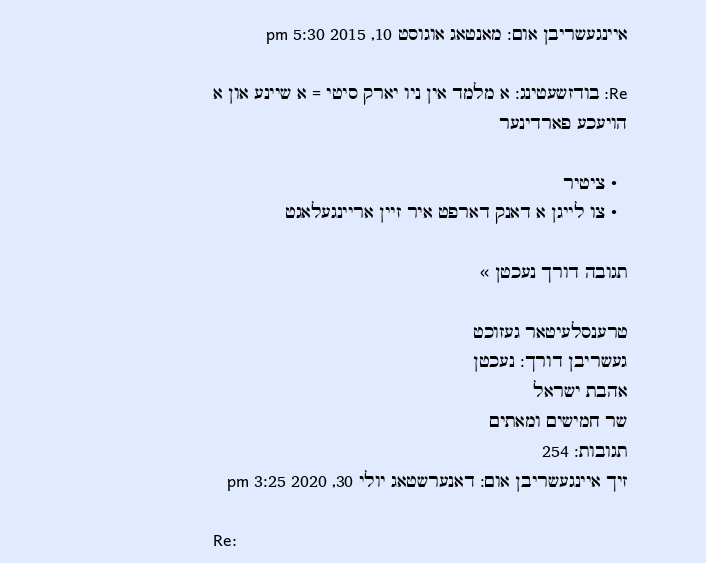איינגעשריבן אום: מאנטאג אוגוסט 10, 2015 5:30 pm

Re: בודזשעטינג: א מלמד אין ניו יארק סיטי = א שיינע און א הויעכע פארדינער

  • ציטיר
  • צו לייגן א דאנק דארפט איר זיין אריינגעלאגט

תגובה דורך נעכטן »

טרענסלעיטאר געזוכט
געשריבן דורך: נעכטן
אהבת ישראל
שר חמישים ומאתים
תגובות: 254
זיך איינגעשריבן אום: דאנערשטאג יולי 30, 2020 3:25 pm

Re: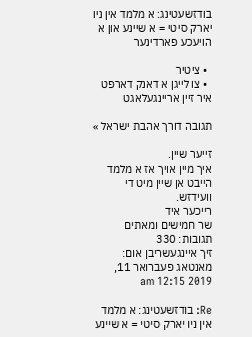בודזשעטינג: א מלמד אין ניו יארק סיטי = א שיינע און א הויעכע פארדינער

  • ציטיר
  • צו לייגן א דאנק דארפט איר זיין אריינגעלאגט

תגובה דורך אהבת ישראל »

זייער שיין.
איך מיין אויך אז א מלמד הייבט אן שיין מיט די וועידזש.
רייכער איד
שר חמישים ומאתים
תגובות: 330
זיך איינגעשריבן אום: מאנטאג פעברואר 11, 2019 12:15 am

Re: בודזשעטינג: א מלמד אין ניו יארק סיטי = א שיינע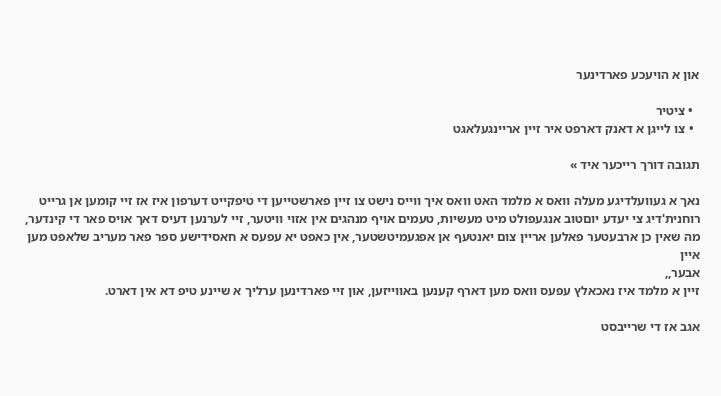און א הויעכע פארדינער

  • ציטיר
  • צו לייגן א דאנק דארפט איר זיין אריינגעלאגט

תגובה דורך רייכער איד »

נאך א געוועלדיגע מעלה וואס א מלמד האט וואס איך ווייס נישט צו זיין פארשטייען די טיפקייט דערפון איז אז זיי קומען אן גרייט רוחנית'דיג צי יעדע יוםטוב אנגעפולט מיט מעשיות, טעמים אויף מנהגים אין אזוי וויטער, זיי לערנען דעיס דאך אויס פאר די קינדער, מה שאין כן ארבעטער פאלען אריין צום יאנטעף אן אפגעמיטשטער, אין כאפט יא עפעס א חאסידישע ספר פאר מעריב שלאפט מען איין
אבער,,
זיין א מלמד איז נאכאלץ עפעס וואס מען דארף קענען באווייזען, און זיי פארדינען ערליך א שיינע טיפ דא אין דארט.

אגב אז די שרייבסט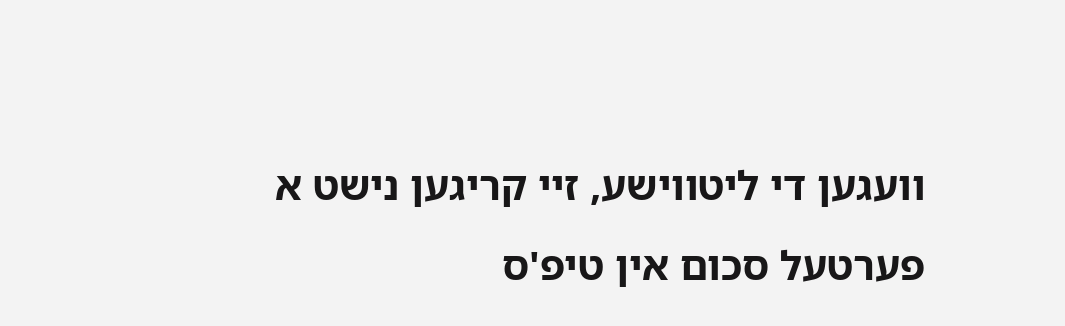וועגען די ליטווישע, זיי קריגען נישט א פערטעל סכום אין טיפ'ס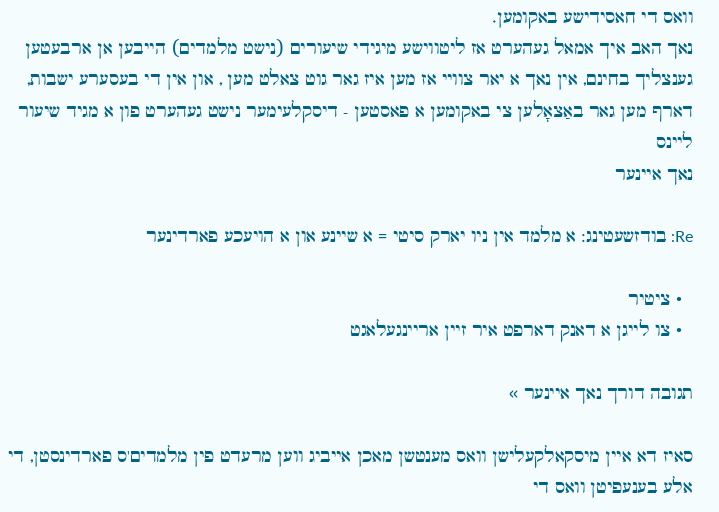וואס די חאסידישע באקומען.
נאך האב איך אמאל געהערט אז ליטווישע מיגידי שיעורים (נישט מלמדים) הייבען אן ארבעטען גענצליך בחינם, אין נאך א יאר צוויי אז מען איז גאר גוט צאלט מען , און אין די בעסערע ישבות, דארף מען גאר באַצאָלען צי באקומען א פאסטען - דיסקלעימער נישט געהערט פון א מגיד שיעור ליינס
נאך איינער

Re: בודזשעטינג: א מלמד אין ניו יארק סיטי = א שיינע און א הויעכע פארדינער

  • ציטיר
  • צו לייגן א דאנק דארפט איר זיין אריינגעלאגט

תגובה דורך נאך איינער »

סאיז דא איין מיסקאלקעלישן וואס מענטשן מאכן אייביג ווען מרעדט פין מלמדים'ס פארדינסטן, די אלע בענעפיטן וואס די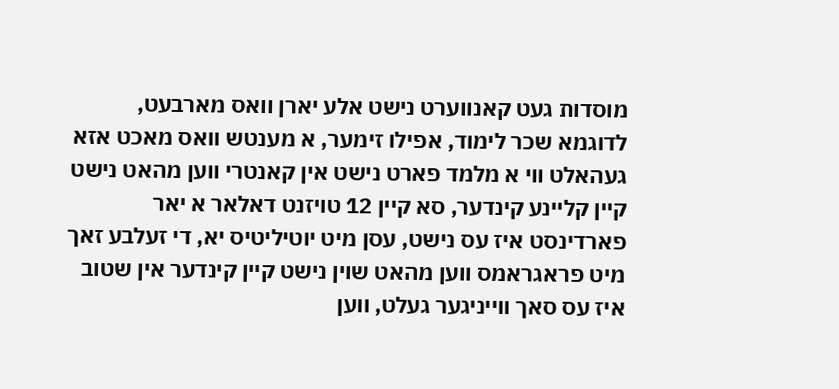מוסדות געט קאנווערט נישט אלע יארן וואס מארבעט, לדוגמא שכר לימוד, אפילו זימער, א מענטש וואס מאכט אזא געהאלט ווי א מלמד פארט נישט אין קאנטרי ווען מהאט נישט קיין קליינע קינדער, סא קיין 12 טויזנט דאלאר א יאר פארדינסט איז עס נישט, עסן מיט יוטיליטיס יא, די זעלבע זאך מיט פראגראמס ווען מהאט שוין נישט קיין קינדער אין שטוב איז עס סאך ווייניגער געלט, ווען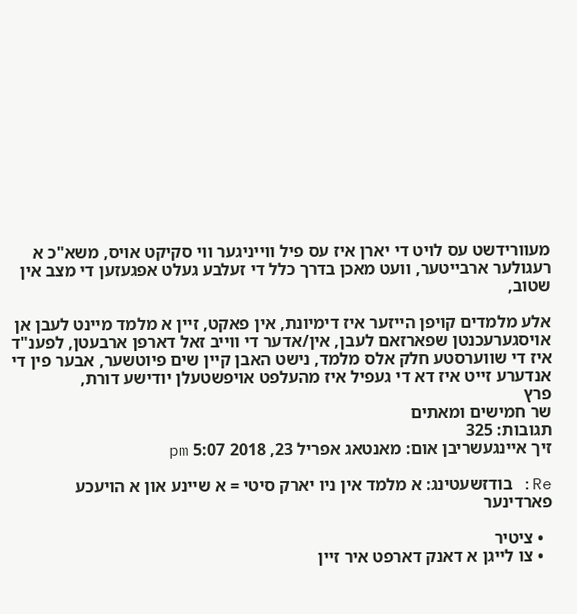מעוורידשט עס לויט די יארן איז עס פיל ווייניגער ווי סקיקט אויס, משא"כ א רעגולער ארבייטער, וועט מאכן בדרך כלל די זעלבע געלט אפגעזען די מצב אין שטוב,

אלע מלמדים קויפן הייזער איז דימיונת, אין פאקט, זיין א מלמד מיינט לעבן אן אויסגערעכנטן שפארזאם לעבן, אין/אדער די ווייב זאל דארפן ארבעטן, לפענ"ד איז די שווערסטע חלק אלס מלמד, נישט האבן קיין שים פיוטשער, אבער פין די אנדערע זייט איז דא די געפיל איז מהעלפט אויפשטעלן יודישע דורת,
פרץ
שר חמישים ומאתים
תגובות: 325
זיך איינגעשריבן אום: מאנטאג אפריל 23, 2018 5:07 pm

Re: בודזשעטינג: א מלמד אין ניו יארק סיטי = א שיינע און א הויעכע פארדינער

  • ציטיר
  • צו לייגן א דאנק דארפט איר זיין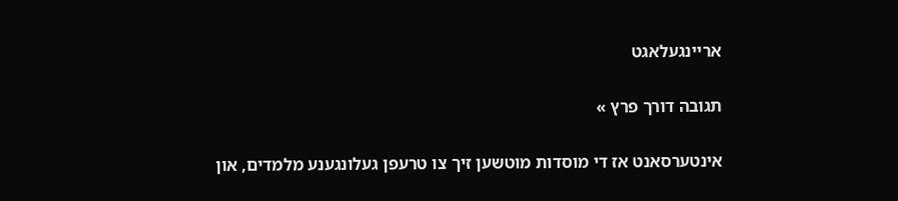אריינגעלאגט

תגובה דורך פרץ »

אינטערסאנט אז די מוסדות מוטשען זיך צו טרעפן געלונגענע מלמדים, און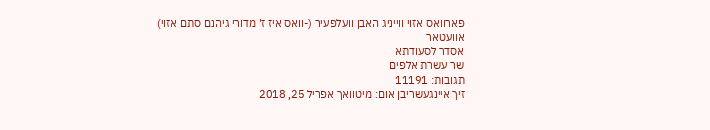פארוואס אזוי ווייניג האבן וועלפעיר (-וואס איז ז' מדורי גיהנם סתם אזוי)
אוועטאר
אסדר לסעודתא
שר עשרת אלפים
תגובות: 11191
זיך איינגעשריבן אום: מיטוואך אפריל 25, 2018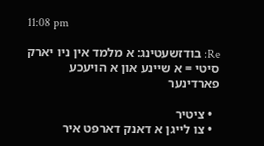11:08 pm

Re: בודזשעטינג: א מלמד אין ניו יארק סיטי = א שיינע און א הויעכע פארדינער

  • ציטיר
  • צו לייגן א דאנק דארפט איר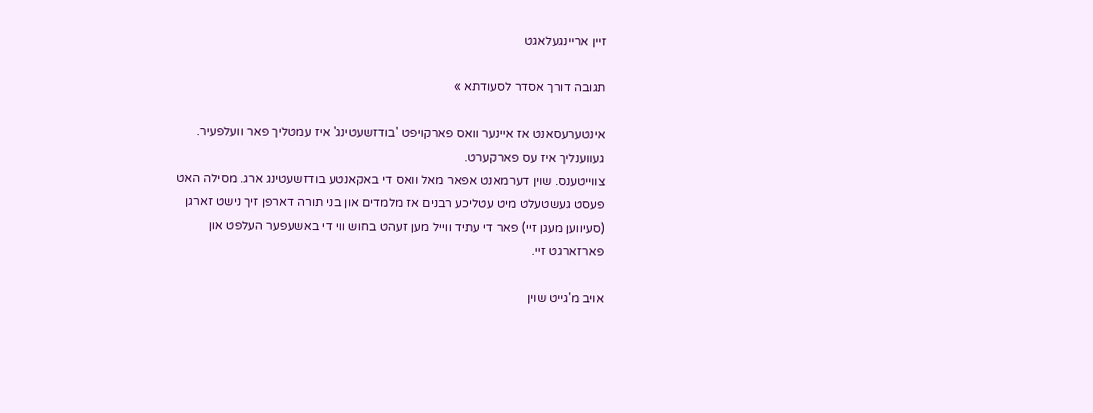זיין אריינגעלאגט

תגובה דורך אסדר לסעודתא »

אינטערעסאנט אז איינער וואס פארקויפט 'בודזשעטינג' איז עמטליך פאר וועלפעיר. געווענליך איז עס פארקערט.
צווייטענס. שוין דערמאנט אפאר מאל וואס די באקאנטע בודזשעטינג ארג. מסילה האט פעסט געשטעלט מיט עטליכע רבנים אז מלמדים און בני תורה דארפן זיך נישט זארגן (סעיווען מעגן זיי) פאר די עתיד ווייל מען זעהט בחוש ווי די באשעפער העלפט און פארזארגט זיי.

אויב מ'גייט שוין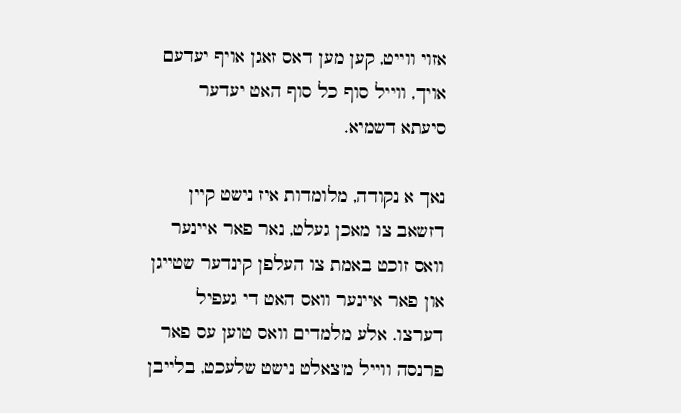אזוי ווייט, קען מען דאס זאגן אויף יעדעם אויך, ווייל סוף כל סוף האט יעדער סיעתא דשמיא.

נאך א נקודה, מלומדות איז נישט קיין דזשאב צו מאכן געלט, נאר פאר איינער וואס זוכט באמת צו העלפן קינדער שטייגן און פאר איינער וואס האט די געפיל דערצו. אלע מלמדים וואס טוען עס פאר פרנסה ווייל מ'צאלט נישט שלעכט, בלייבן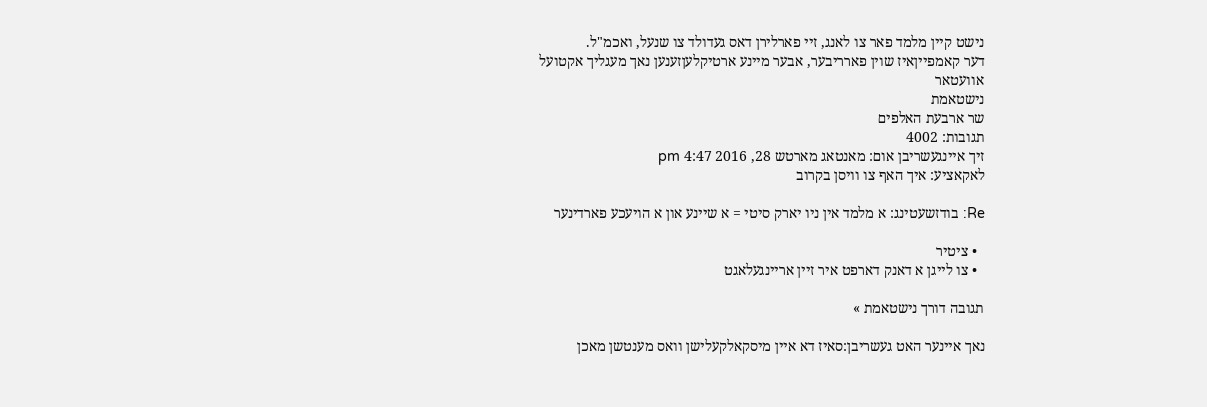נישט קיין מלמד פאר צו לאנג, זיי פארלירן דאס געדולד צו שנעל, ואכמ"ל.
דער קאמפייןאיז שוין פארריבער, אבער מיינע ארטיקלעןזענען נאך מעגליך אקטועל
אוועטאר
נישטאמת
שר ארבעת האלפים
תגובות: 4002
זיך איינגעשריבן אום: מאנטאג מארטש 28, 2016 4:47 pm
לאקאציע: איך האף צו וויסן בקרוב

Re: בודזשעטינג: א מלמד אין ניו יארק סיטי = א שיינע און א הויעכע פארדינער

  • ציטיר
  • צו לייגן א דאנק דארפט איר זיין אריינגעלאגט

תגובה דורך נישטאמת »

נאך איינער האט געשריבן:סאיז דא איין מיסקאלקעלישן וואס מענטשן מאכן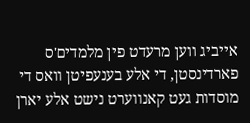אייביג ווען מרעדט פין מלמדים'ס פארדינסטן, די אלע בענעפיטן וואס די מוסדות געט קאנווערט נישט אלע יארן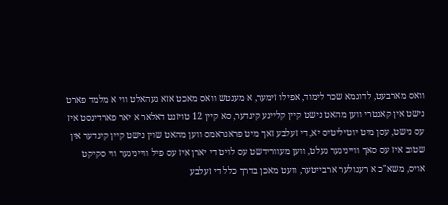וואס מארבעט, לדוגמא שכר לימוד, אפילו זימער, א מענטש וואס מאכט אזא געהאלט ווי א מלמד פארט נישט אין קאנטרי ווען מהאט נישט קיין קליינע קינדער, סא קיין 12 טויזנט דאלאר א יאר פארדינסט איז עס נישט, עסן מיט יוטיליטיס יא, די זעלבע זאך מיט פראגראמס ווען מהאט שוין נישט קיין קינדער אין שטוב איז עס סאך ווייניגער געלט, ווען מעוורידשט עס לויט די יארן איז עס פיל ווייניגער ווי סקיקט אויס, משא"כ א רעגולער ארבייטער, וועט מאכן בדרך כלל די זעלבע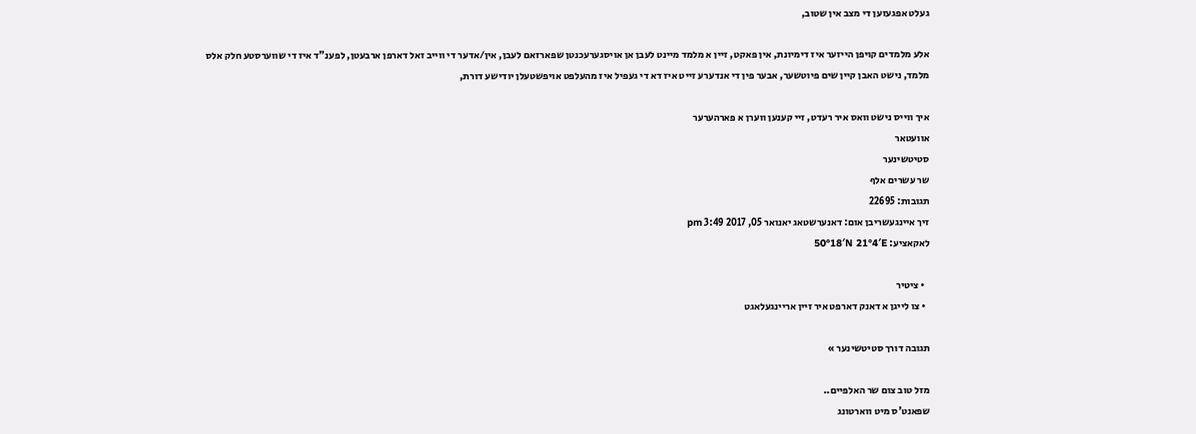געלט אפגעזען די מצב אין שטוב,

אלע מלמדים קויפן הייזער איז דימיונת, אין פאקט, זיין א מלמד מיינט לעבן אן אויסגערעכנטן שפארזאם לעבן, אין/אדער די ווייב זאל דארפן ארבעטן, לפענ"ד איז די שווערסטע חלק אלס מלמד, נישט האבן קיין שים פיוטשער, אבער פין די אנדערע זייט איז דא די געפיל איז מהעלפט אויפשטעלן יודישע דורת,

איך ווייס נישט וואס איר רעדט, זיי קענען ווערן א פארהערער
אוועטאר
סטיטשינער
שר עשרים אלף
תגובות: 22695
זיך איינגעשריבן אום: דאנערשטאג יאנואר 05, 2017 3:49 pm
לאקאציע: 50°18′N 21°4′E

  • ציטיר
  • צו לייגן א דאנק דארפט איר זיין אריינגעלאגט

תגובה דורך סטיטשינער »

מזל טוב צום שר האלפיים..
שפאנט'ס מיט ווארטונג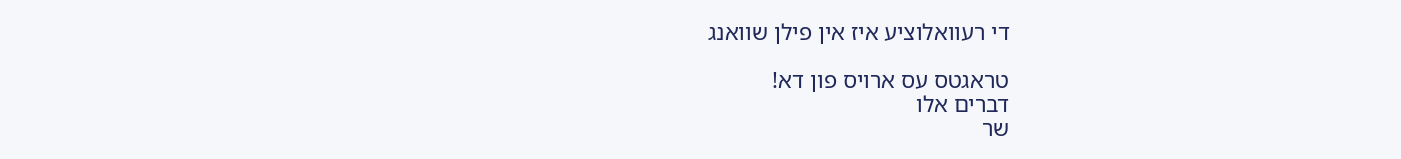די רעוואלוציע איז אין פילן שוואנג

טראגטס עס ארויס פון דא!
דברים אלו
שר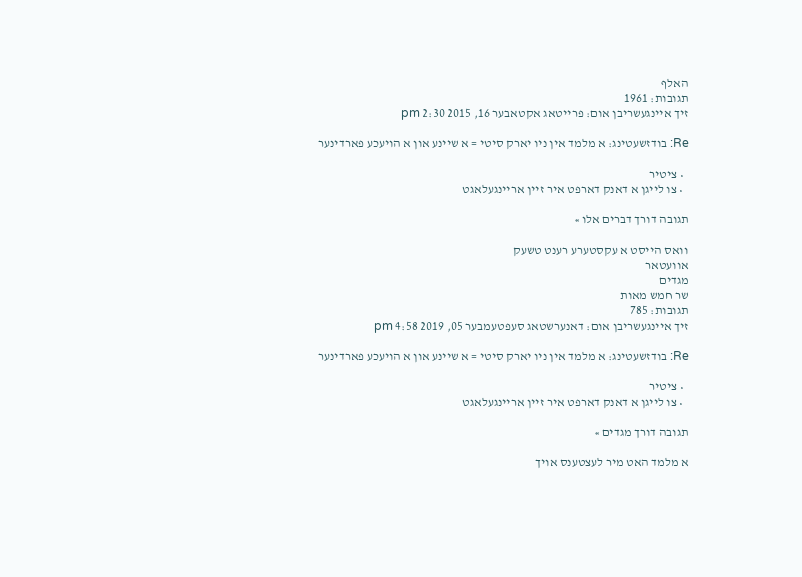האלף
תגובות: 1961
זיך איינגעשריבן אום: פרייטאג אקטאבער 16, 2015 2:30 pm

Re: בודזשעטינג: א מלמד אין ניו יארק סיטי = א שיינע און א הויעכע פארדינער

  • ציטיר
  • צו לייגן א דאנק דארפט איר זיין אריינגעלאגט

תגובה דורך דברים אלו »

וואס הייסט א עקסטערע רענט טשעק
אוועטאר
מגדים
שר חמש מאות
תגובות: 785
זיך איינגעשריבן אום: דאנערשטאג סעפטעמבער 05, 2019 4:58 pm

Re: בודזשעטינג: א מלמד אין ניו יארק סיטי = א שיינע און א הויעכע פארדינער

  • ציטיר
  • צו לייגן א דאנק דארפט איר זיין אריינגעלאגט

תגובה דורך מגדים »

א מלמד האט מיר לעצטענס אויך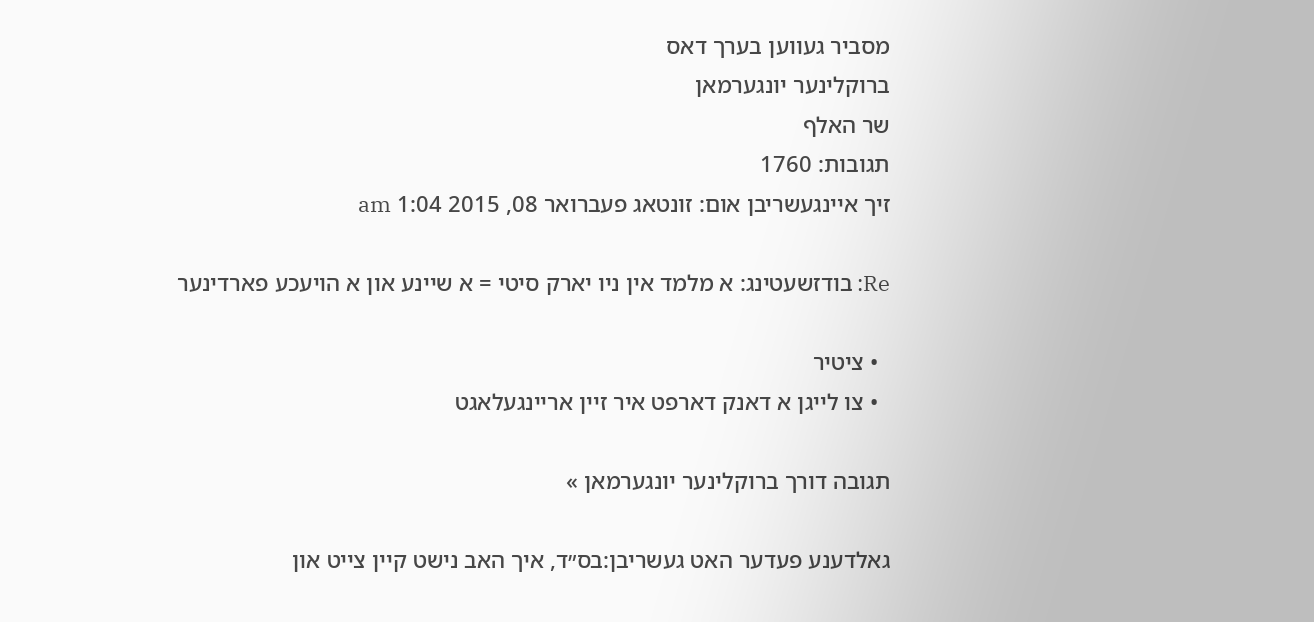מסביר געווען בערך דאס
ברוקלינער יונגערמאן
שר האלף
תגובות: 1760
זיך איינגעשריבן אום: זונטאג פעברואר 08, 2015 1:04 am

Re: בודזשעטינג: א מלמד אין ניו יארק סיטי = א שיינע און א הויעכע פארדינער

  • ציטיר
  • צו לייגן א דאנק דארפט איר זיין אריינגעלאגט

תגובה דורך ברוקלינער יונגערמאן »

גאלדענע פעדער האט געשריבן:בס״ד, איך האב נישט קיין צייט און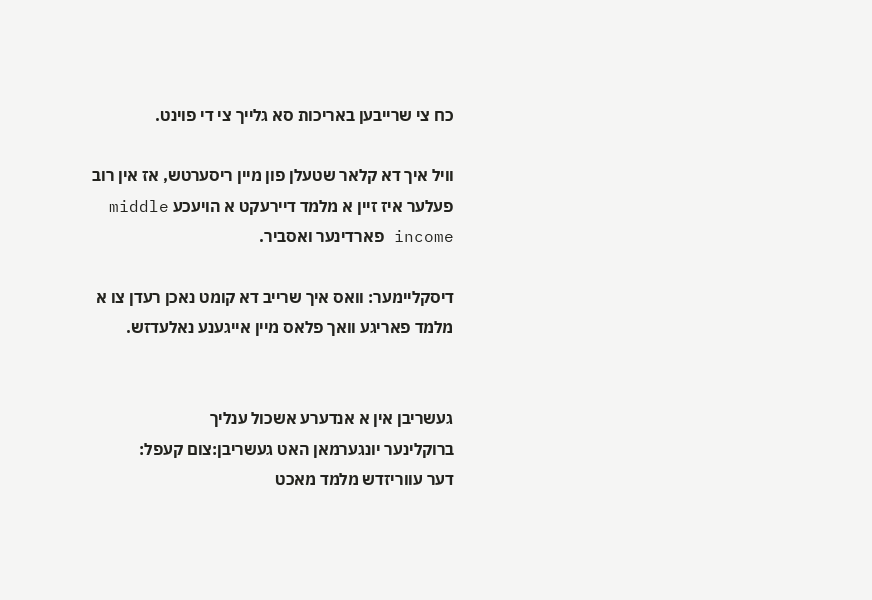כח צי שרייבען באריכות סא גלייך צי די פוינט.

וויל איך דא קלאר שטעלן פון מיין ריסערטש, אז אין רוב פעלער איז זיין א מלמד דיירעקט א הויעכע middle income פארדינער ואסביר.

דיסקליימער: וואס איך שרייב דא קומט נאכן רעדן צו א מלמד פאריגע וואך פלאס מיין אייגענע נאלעדזש.


געשריבן אין א אנדערע אשכול ענליך
ברוקלינער יונגערמאן האט געשריבן:צום קעפל:
דער עווריזדש מלמד מאכט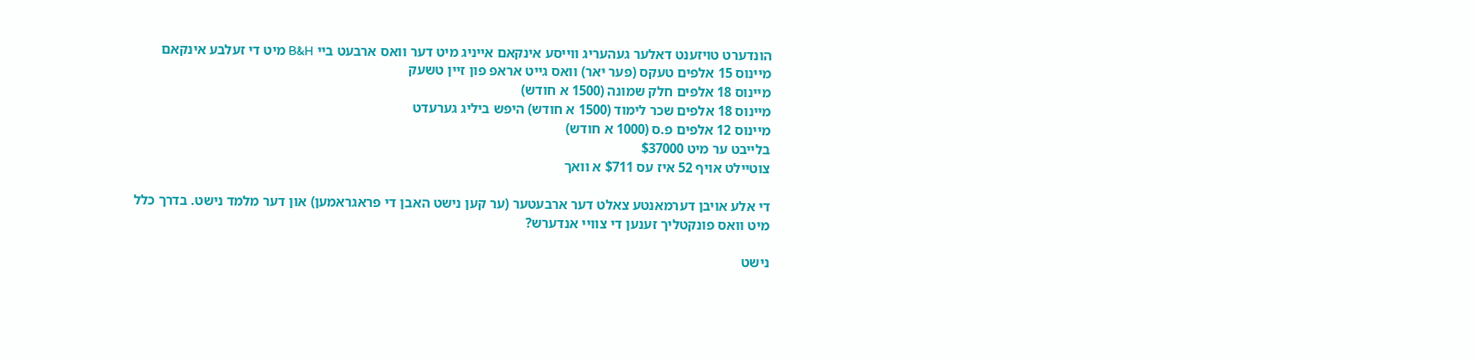הונדערט טויזענט דאלער געהעריג ווייסע אינקאם אייניג מיט דער וואס ארבעט ביי B&H מיט די זעלבע אינקאם
מיינוס 15 אלפים טעקס (פער יאר) וואס גייט אראפ פון זיין טשעק
מיינוס 18 אלפים חלק שמונה (1500 א חודש)
מיינוס 18 אלפים שכר לימוד (1500 א חודש) היפש ביליג גערעדט
מיינוס 12 אלפים פ.ס (1000 א חודש)
בלייבט ער מיט $37000
צוטיילט אויף 52 איז עס $711 א וואך

די אלע אויבן דערמאנטע צאלט דער ארבעטער (ער קען נישט האבן די פראגראמען) און דער מלמד נישט. בדרך כלל
מיט וואס פונקטליך זענען די צוויי אנדערש?

נישט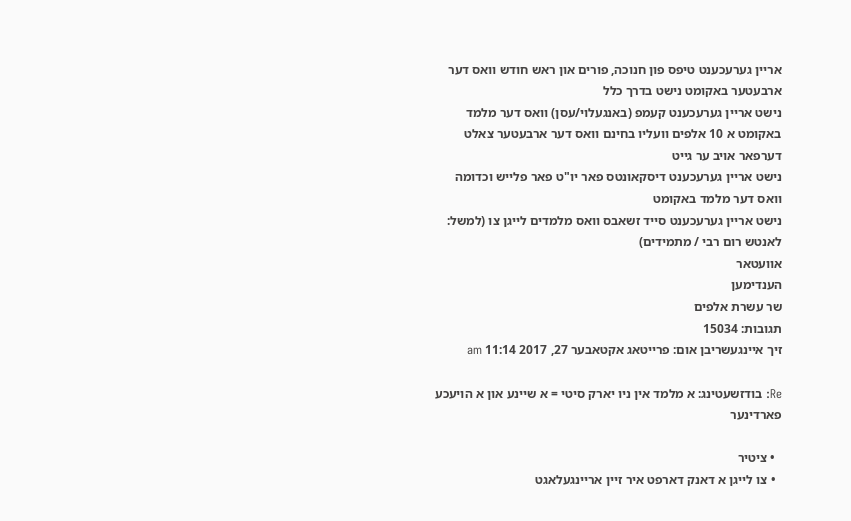אריין גערעכענט טיפס פון חנוכה, פורים און ראש חודש וואס דער ארבעטער באקומט נישט בדרך כלל
נישט אריין גערעכענט קעמפ (באנגעלוי/עסן) וואס דער מלמד באקומט א 10 אלפים וועליו בחינם וואס דער ארבעטער צאלט דערפאר אויב ער גייט
נישט אריין גערעכענט דיסקאונטס פאר יו"ט פאר פלייש וכדומה וואס דער מלמד באקומט
נישט אריין גערעכענט סייד זשאבס וואס מלמדים לייגן צו (למשל: לאנטש רום רבי / מתמידים)
אוועטאר
הענדימען
שר עשרת אלפים
תגובות: 15034
זיך איינגעשריבן אום: פרייטאג אקטאבער 27, 2017 11:14 am

Re: בודזשעטינג: א מלמד אין ניו יארק סיטי = א שיינע און א הויעכע פארדינער

  • ציטיר
  • צו לייגן א דאנק דארפט איר זיין אריינגעלאגט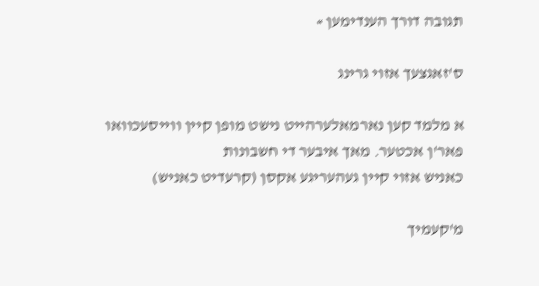תגובה דורך הענדימען »

ס'זאגצעך אזוי גרינג

א מלמד קען נארמאלערהייט נישט מופן קיין ווייסעכוואו פאר'ן אכטער. מאך איבער די חשבונות
כאניש אזוי קיין געהעריגע אקסן (קרעדיט כאניש)

מ'קעמיך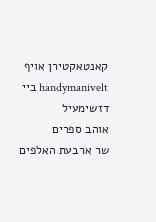קאנטאקטירן אויף handymanivelt ביי דזשימעיל
אוהב ספרים
שר ארבעת האלפים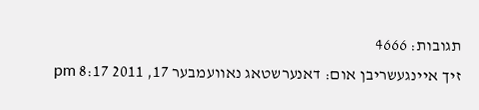תגובות: 4666
זיך איינגעשריבן אום: דאנערשטאג נאוועמבער 17, 2011 8:17 pm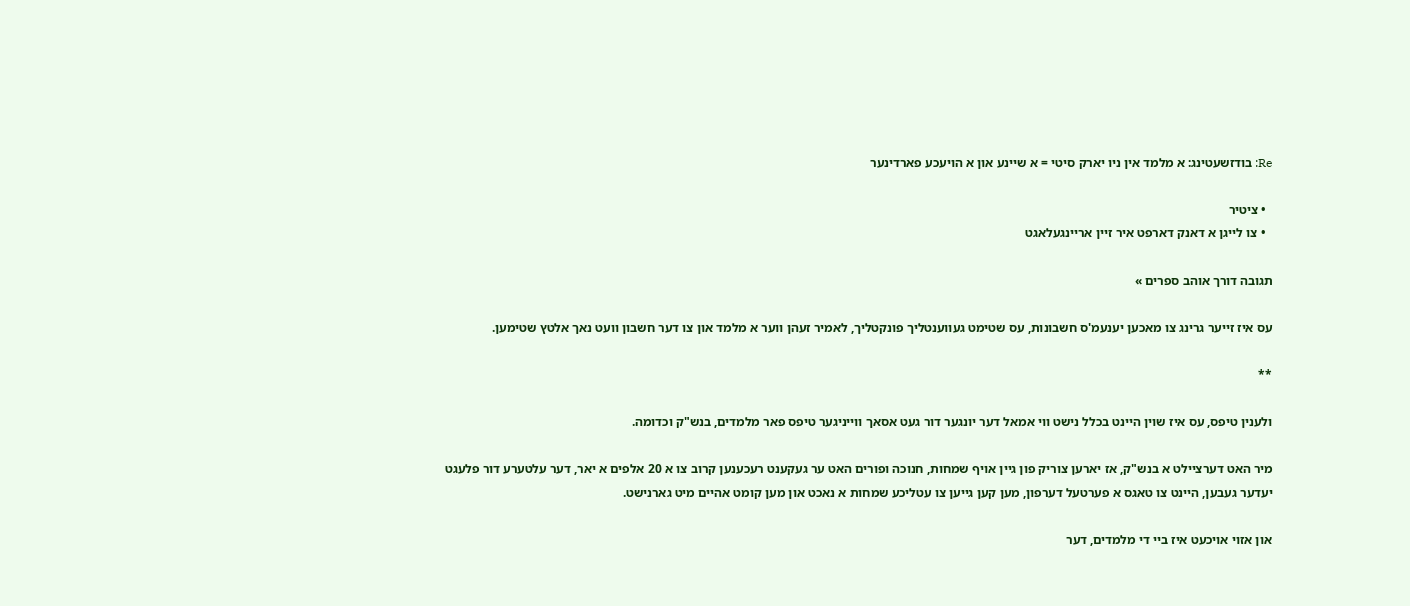Re: בודזשעטינג: א מלמד אין ניו יארק סיטי = א שיינע און א הויעכע פארדינער

  • ציטיר
  • צו לייגן א דאנק דארפט איר זיין אריינגעלאגט

תגובה דורך אוהב ספרים »

עס איז זייער גרינג צו מאכען יענעמ'ס חשבונות, עס שטימט געווענטליך פונקטליך, לאמיר זעהן ווער א מלמד און צו דער חשבון וועט נאך אלטץ שטימען.

**

ולענין טיפס, עס איז שוין היינט בכלל נישט ווי אמאל דער יונגער דור געט אסאך ווייניגער טיפס פאר מלמדים, בנש"ק וכדומה.

מיר האט דערציילט א בנש"ק, אז יארען צוריק פון גיין אויף שמחות, חנוכה ופורים האט ער געקענט רעכענען קרוב צו א 20 אלפים א יאר, דער עלטערע דור פלעגט יעדער געבען, היינט צו טאגס א פערטעל דערפון, מען קען גייען צו עטליכע שמחות א נאכט און מען קומט אהיים מיט גארנישט.

און אזוי אויכעט איז ביי די מלמדים, דער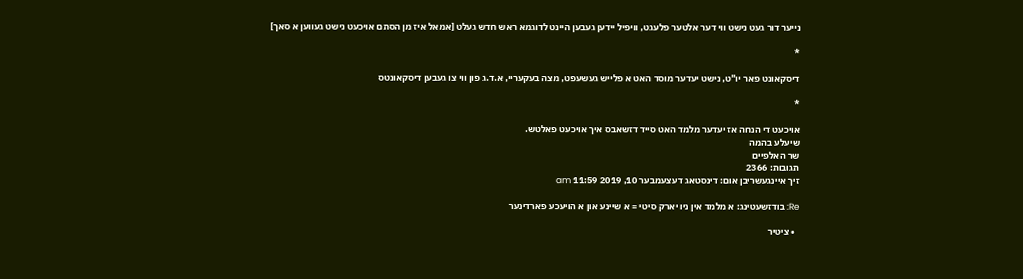נייער דור געט נישט ווי דער אלטער פלעגט, וויפיל יידען געבען היינט לדוגמא ראש חדש געלט [אמאל איז מן הסתם אויכעט נישט געווען א סאך]

*

דיסקאונט פאר יו"ט, נישט יעדער מוסד האט א פלייש געשעפט, מצה בעקעריי, א.ד.ג פון ווי צו געבען דיסקאונטס

*

אויכעט די הנחה אז יעדער מלמד האט סייד דזשאבס איך אויכעט פאלטש.
שיעלע בהמה
שר האלפיים
תגובות: 2366
זיך איינגעשריבן אום: דינסטאג דעצעמבער 10, 2019 11:59 am

Re: בודזשעטינג: א מלמד אין ניו יארק סיטי = א שיינע און א הויעכע פארדינער

  • ציטיר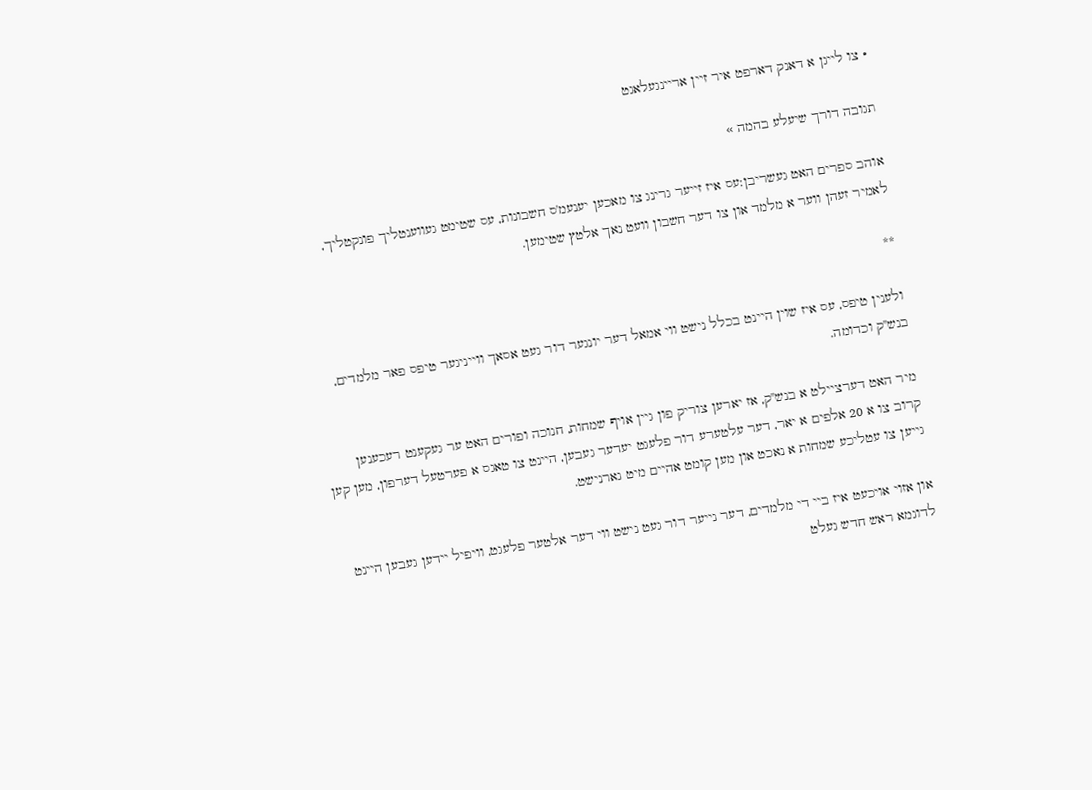• צו לייגן א דאנק דארפט איר זיין אריינגעלאגט

תגובה דורך שיעלע בהמה »

אוהב ספרים האט געשריבן:עס איז זייער גרינג צו מאכען יענעמ'ס חשבונות, עס שטימט געווענטליך פונקטליך, לאמיר זעהן ווער א מלמד און צו דער חשבון וועט נאך אלטץ שטימען.

**

ולענין טיפס, עס איז שוין היינט בכלל נישט ווי אמאל דער יונגער דור געט אסאך ווייניגער טיפס פאר מלמדים, בנש"ק וכדומה.

מיר האט דערציילט א בנש"ק, אז יארען צוריק פון גיין אויף שמחות, חנוכה ופורים האט ער געקענט רעכענען קרוב צו א 20 אלפים א יאר, דער עלטערע דור פלעגט יעדער געבען, היינט צו טאגס א פערטעל דערפון, מען קען גייען צו עטליכע שמחות א נאכט און מען קומט אהיים מיט גארנישט.

און אזוי אויכעט איז ביי די מלמדים, דער נייער דור געט נישט ווי דער אלטער פלעגט, וויפיל יידען געבען היינט לדוגמא ראש חדש געלט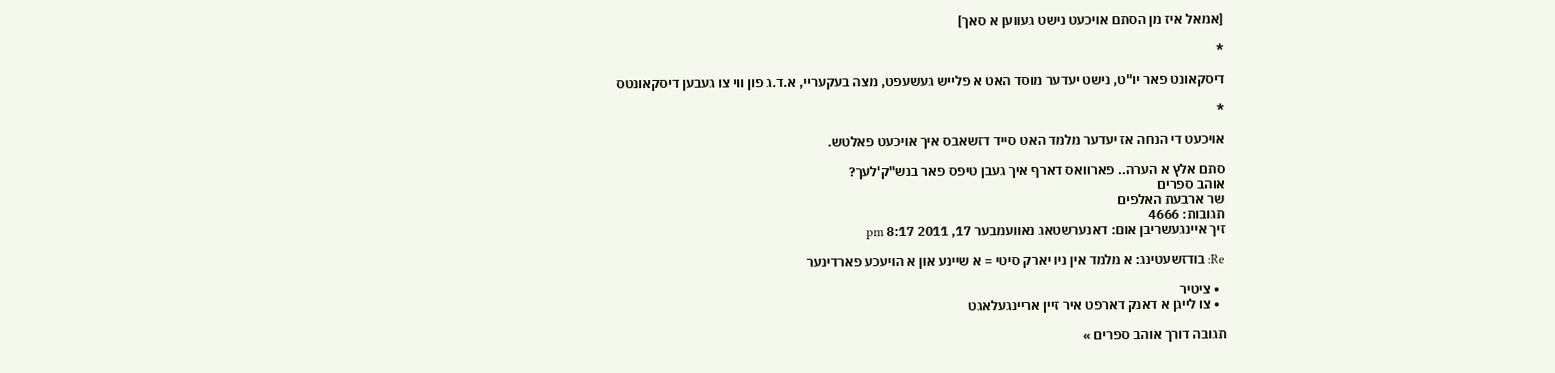[אמאל איז מן הסתם אויכעט נישט געווען א סאך]

*

דיסקאונט פאר יו"ט, נישט יעדער מוסד האט א פלייש געשעפט, מצה בעקעריי, א.ד.ג פון ווי צו געבען דיסקאונטס

*

אויכעט די הנחה אז יעדער מלמד האט סייד דזשאבס איך אויכעט פאלטש.

סתם אלץ א הערה.. פארוואס דארף איך געבן טיפס פאר בנש"ק'לעך?
אוהב ספרים
שר ארבעת האלפים
תגובות: 4666
זיך איינגעשריבן אום: דאנערשטאג נאוועמבער 17, 2011 8:17 pm

Re: בודזשעטינג: א מלמד אין ניו יארק סיטי = א שיינע און א הויעכע פארדינער

  • ציטיר
  • צו לייגן א דאנק דארפט איר זיין אריינגעלאגט

תגובה דורך אוהב ספרים »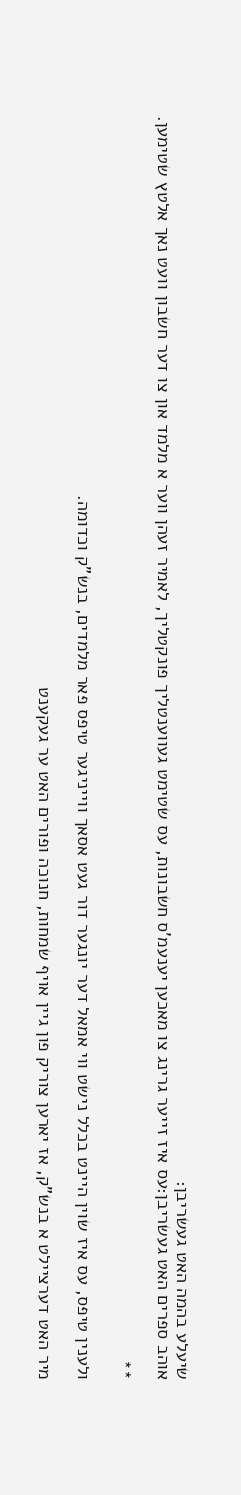שיעלע בהמה האט געשריבן:
אוהב ספרים האט געשריבן:עס איז זייער גרינג צו מאכען יענעמ'ס חשבונות, עס שטימט געווענטליך פונקטליך, לאמיר זעהן ווער א מלמד און צו דער חשבון וועט נאך אלטץ שטימען.

**

ולענין טיפס, עס איז שוין היינט בכלל נישט ווי אמאל דער יונגער דור געט אסאך ווייניגער טיפס פאר מלמדים, בנש"ק וכדומה.

מיר האט דערציילט א בנש"ק, אז יארען צוריק פון גיין אויף שמחות, חנוכה ופורים האט ער געקענט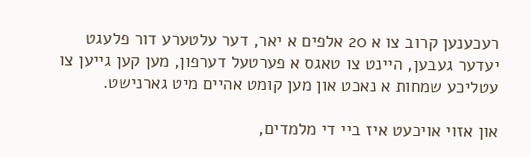רעכענען קרוב צו א 20 אלפים א יאר, דער עלטערע דור פלעגט יעדער געבען, היינט צו טאגס א פערטעל דערפון, מען קען גייען צו עטליכע שמחות א נאכט און מען קומט אהיים מיט גארנישט.

און אזוי אויכעט איז ביי די מלמדים,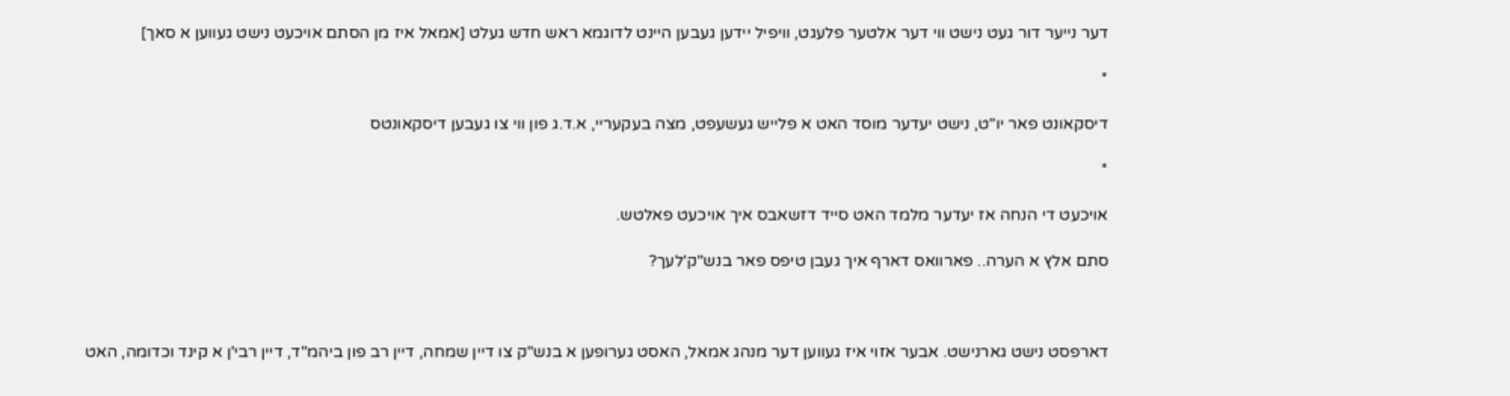דער נייער דור געט נישט ווי דער אלטער פלעגט, וויפיל יידען געבען היינט לדוגמא ראש חדש געלט [אמאל איז מן הסתם אויכעט נישט געווען א סאך]

*

דיסקאונט פאר יו"ט, נישט יעדער מוסד האט א פלייש געשעפט, מצה בעקעריי, א.ד.ג פון ווי צו געבען דיסקאונטס

*

אויכעט די הנחה אז יעדער מלמד האט סייד דזשאבס איך אויכעט פאלטש.

סתם אלץ א הערה.. פארוואס דארף איך געבן טיפס פאר בנש"ק'לעך?



דארפסט נישט גארנישט. אבער אזוי איז געווען דער מנהג אמאל, האסט גערופען א בנש"ק צו דיין שמחה, דיין רב פון ביהמ"ד, דיין רבי'ן א קינד וכדומה, האט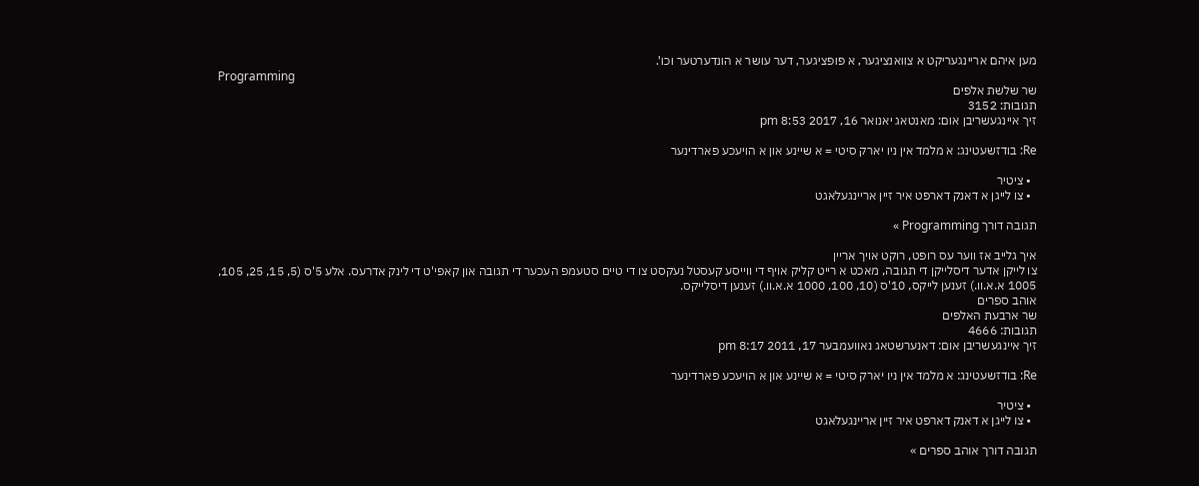מען איהם אריינגעריקט א צוואנציגער, א פופציגער, דער עושר א הונדערטער וכו'.
Programming
שר שלשת אלפים
תגובות: 3152
זיך איינגעשריבן אום: מאנטאג יאנואר 16, 2017 8:53 pm

Re: בודזשעטינג: א מלמד אין ניו יארק סיטי = א שיינע און א הויעכע פארדינער

  • ציטיר
  • צו לייגן א דאנק דארפט איר זיין אריינגעלאגט

תגובה דורך Programming »

איך גלייב אז ווער עס רופט, רוקט אויך אריין
צו לייקן אדער דיסלייקן די תגובה, מאכט א רייט קליק אויף די ווייסע קעסטל נעקסט צו די טיים סטעמפ העכער די תגובה און קאפי'ט די לינק אדרעס. אלע 5'ס (5, 15, 25, 105, 1005 א.א.וו.) זענען לייקס, 10'ס (10, 100, 1000 א.א.וו.) זענען דיסלייקס.
אוהב ספרים
שר ארבעת האלפים
תגובות: 4666
זיך איינגעשריבן אום: דאנערשטאג נאוועמבער 17, 2011 8:17 pm

Re: בודזשעטינג: א מלמד אין ניו יארק סיטי = א שיינע און א הויעכע פארדינער

  • ציטיר
  • צו לייגן א דאנק דארפט איר זיין אריינגעלאגט

תגובה דורך אוהב ספרים »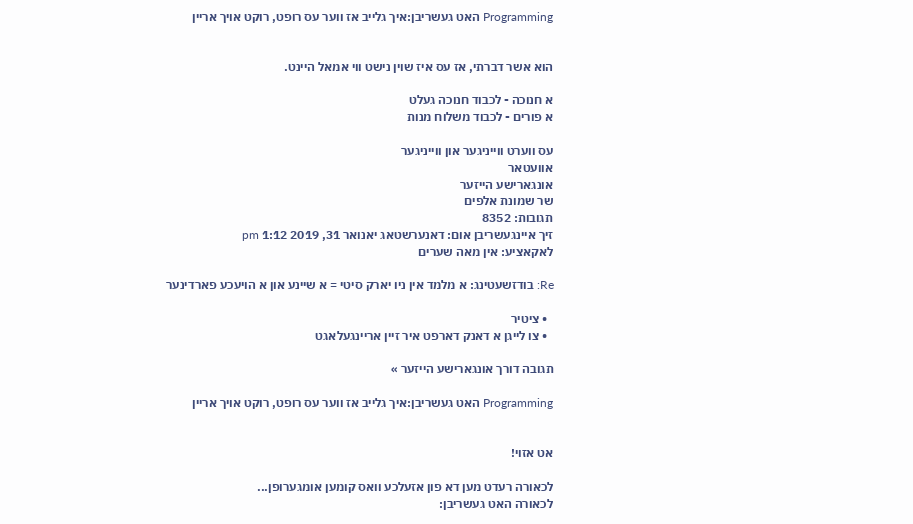Programming האט געשריבן:איך גלייב אז ווער עס רופט, רוקט אויך אריין


הוא אשר דברתי, אז עס איז שוין נישט ווי אמאל היינט.

א חנוכה - לכבוד חנוכה געלט
א פורים - לכבוד משלוח מנות

עס ווערט ווייניגער און ווייניגער
אוועטאר
אונגארישע הייזער
שר שמונת אלפים
תגובות: 8352
זיך איינגעשריבן אום: דאנערשטאג יאנואר 31, 2019 1:12 pm
לאקאציע: אין מאה שערים

Re: בודזשעטינג: א מלמד אין ניו יארק סיטי = א שיינע און א הויעכע פארדינער

  • ציטיר
  • צו לייגן א דאנק דארפט איר זיין אריינגעלאגט

תגובה דורך אונגארישע הייזער »

Programming האט געשריבן:איך גלייב אז ווער עס רופט, רוקט אויך אריין


אט אזוי!

לכאורה רעדט מען דא פון אזעלכע וואס קומען אומגערופן...
לכאורה האט געשריבן: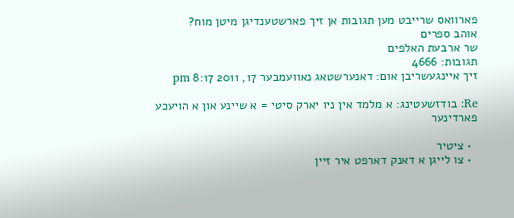פארוואס שרייבט מען תגובות אן זיך פארשטענדיגן מיטן מוח?
אוהב ספרים
שר ארבעת האלפים
תגובות: 4666
זיך איינגעשריבן אום: דאנערשטאג נאוועמבער 17, 2011 8:17 pm

Re: בודזשעטינג: א מלמד אין ניו יארק סיטי = א שיינע און א הויעכע פארדינער

  • ציטיר
  • צו לייגן א דאנק דארפט איר זיין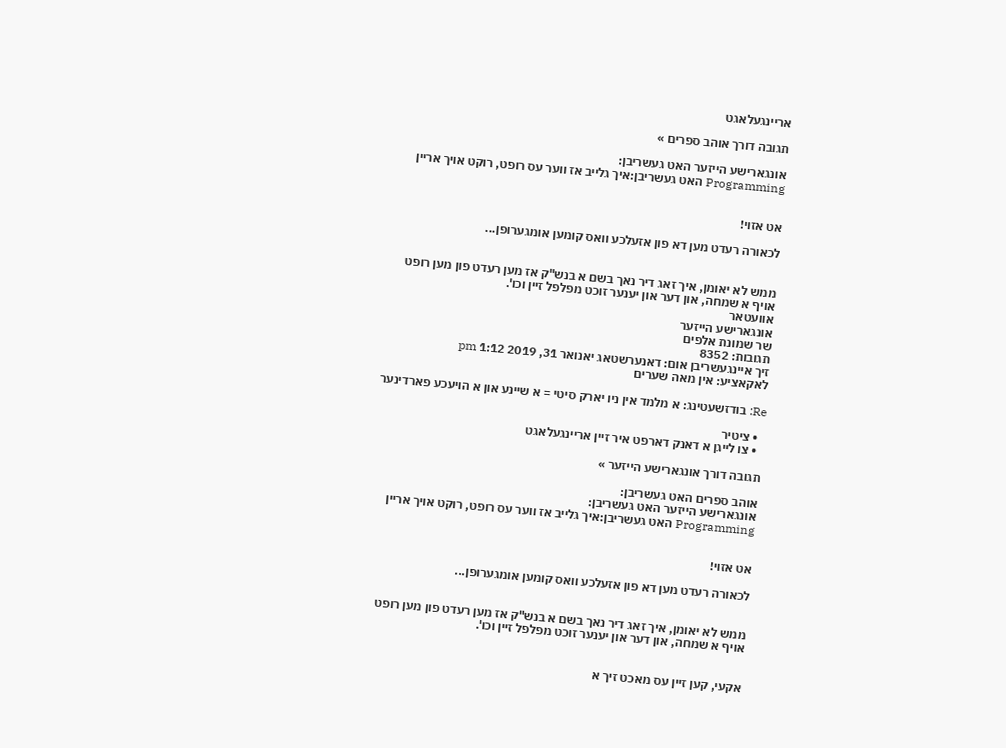אריינגעלאגט

תגובה דורך אוהב ספרים »

אונגארישע הייזער האט געשריבן:
Programming האט געשריבן:איך גלייב אז ווער עס רופט, רוקט אויך אריין


אט אזוי!

לכאורה רעדט מען דא פון אזעלכע וואס קומען אומגערופן...


ממש לא יאומן, איך זאג דיר נאך בשם א בנש"ק אז מען רעדט פון מען רופט אויף א שמחה, און דער און יענער זוכט מפלפל זיין וכו'.
אוועטאר
אונגארישע הייזער
שר שמונת אלפים
תגובות: 8352
זיך איינגעשריבן אום: דאנערשטאג יאנואר 31, 2019 1:12 pm
לאקאציע: אין מאה שערים

Re: בודזשעטינג: א מלמד אין ניו יארק סיטי = א שיינע און א הויעכע פארדינער

  • ציטיר
  • צו לייגן א דאנק דארפט איר זיין אריינגעלאגט

תגובה דורך אונגארישע הייזער »

אוהב ספרים האט געשריבן:
אונגארישע הייזער האט געשריבן:
Programming האט געשריבן:איך גלייב אז ווער עס רופט, רוקט אויך אריין


אט אזוי!

לכאורה רעדט מען דא פון אזעלכע וואס קומען אומגערופן...


ממש לא יאומן, איך זאג דיר נאך בשם א בנש"ק אז מען רעדט פון מען רופט אויף א שמחה, און דער און יענער זוכט מפלפל זיין וכו'.


אקעי, קען זיין עס מאכט זיך א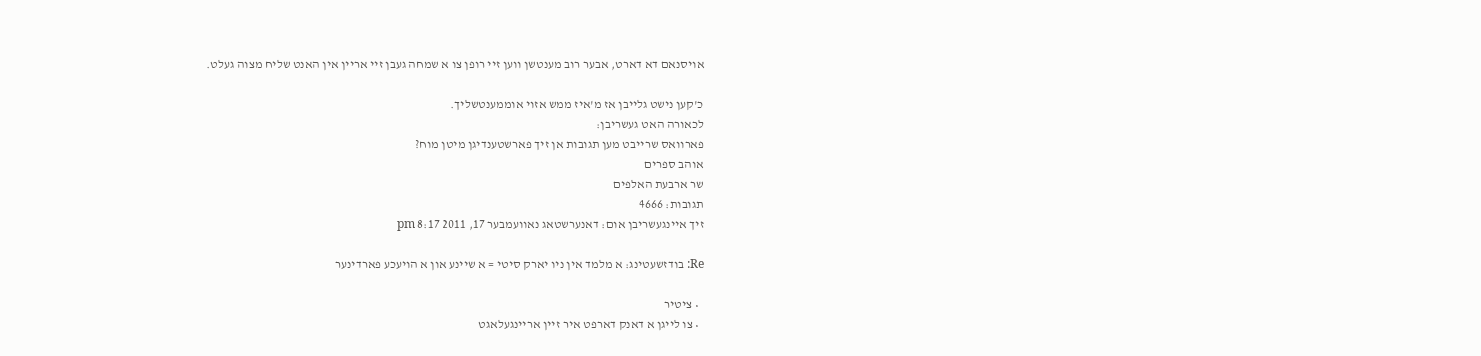אויסנאם דא דארט, אבער רוב מענטשן ווען זיי רופן צו א שמחה געבן זיי אריין אין האנט שליח מצוה געלט.

כ'קען נישט גלייבן אז מ'איז ממש אזוי אוממענטשליך.
לכאורה האט געשריבן:
פארוואס שרייבט מען תגובות אן זיך פארשטענדיגן מיטן מוח?
אוהב ספרים
שר ארבעת האלפים
תגובות: 4666
זיך איינגעשריבן אום: דאנערשטאג נאוועמבער 17, 2011 8:17 pm

Re: בודזשעטינג: א מלמד אין ניו יארק סיטי = א שיינע און א הויעכע פארדינער

  • ציטיר
  • צו לייגן א דאנק דארפט איר זיין אריינגעלאגט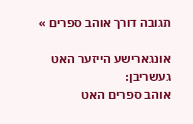תגובה דורך אוהב ספרים »

אונגארישע הייזער האט געשריבן:
אוהב ספרים האט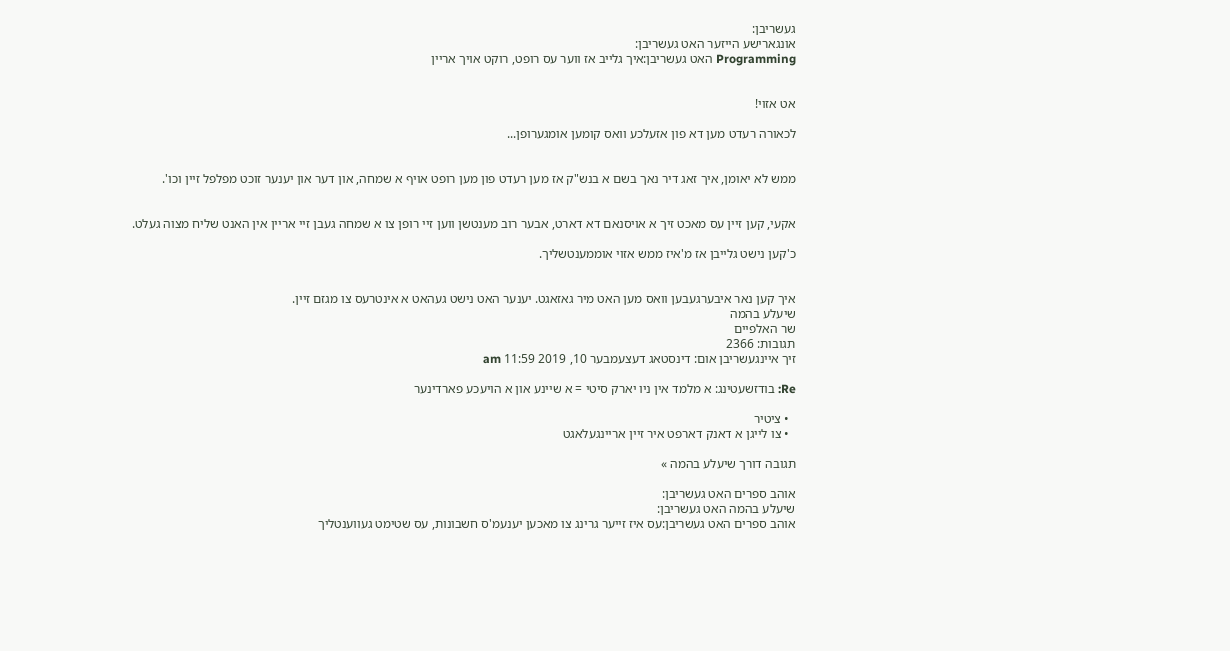געשריבן:
אונגארישע הייזער האט געשריבן:
Programming האט געשריבן:איך גלייב אז ווער עס רופט, רוקט אויך אריין


אט אזוי!

לכאורה רעדט מען דא פון אזעלכע וואס קומען אומגערופן...


ממש לא יאומן, איך זאג דיר נאך בשם א בנש"ק אז מען רעדט פון מען רופט אויף א שמחה, און דער און יענער זוכט מפלפל זיין וכו'.


אקעי, קען זיין עס מאכט זיך א אויסנאם דא דארט, אבער רוב מענטשן ווען זיי רופן צו א שמחה געבן זיי אריין אין האנט שליח מצוה געלט.

כ'קען נישט גלייבן אז מ'איז ממש אזוי אוממענטשליך.


איך קען נאר איבערגעבען וואס מען האט מיר גאזאגט. יענער האט נישט געהאט א אינטרעס צו מגזם זיין.
שיעלע בהמה
שר האלפיים
תגובות: 2366
זיך איינגעשריבן אום: דינסטאג דעצעמבער 10, 2019 11:59 am

Re: בודזשעטינג: א מלמד אין ניו יארק סיטי = א שיינע און א הויעכע פארדינער

  • ציטיר
  • צו לייגן א דאנק דארפט איר זיין אריינגעלאגט

תגובה דורך שיעלע בהמה »

אוהב ספרים האט געשריבן:
שיעלע בהמה האט געשריבן:
אוהב ספרים האט געשריבן:עס איז זייער גרינג צו מאכען יענעמ'ס חשבונות, עס שטימט געווענטליך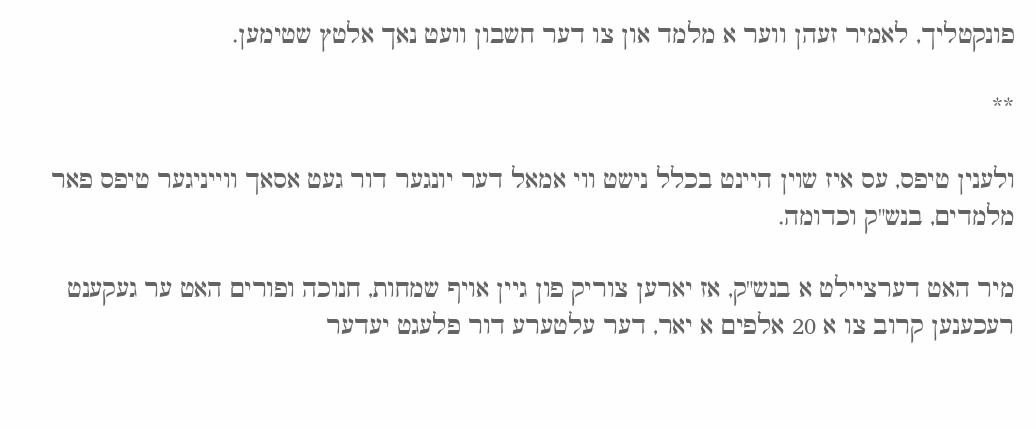פונקטליך, לאמיר זעהן ווער א מלמד און צו דער חשבון וועט נאך אלטץ שטימען.

**

ולענין טיפס, עס איז שוין היינט בכלל נישט ווי אמאל דער יונגער דור געט אסאך ווייניגער טיפס פאר מלמדים, בנש"ק וכדומה.

מיר האט דערציילט א בנש"ק, אז יארען צוריק פון גיין אויף שמחות, חנוכה ופורים האט ער געקענט רעכענען קרוב צו א 20 אלפים א יאר, דער עלטערע דור פלעגט יעדער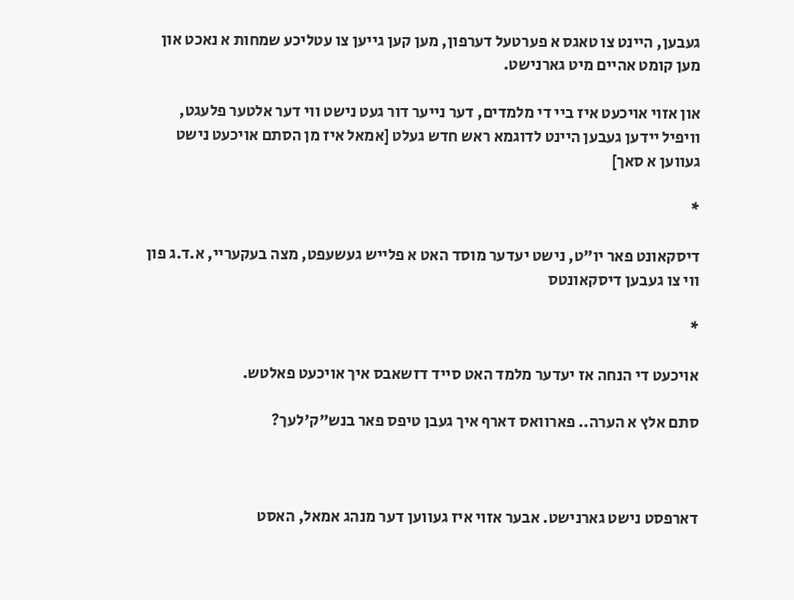געבען, היינט צו טאגס א פערטעל דערפון, מען קען גייען צו עטליכע שמחות א נאכט און מען קומט אהיים מיט גארנישט.

און אזוי אויכעט איז ביי די מלמדים, דער נייער דור געט נישט ווי דער אלטער פלעגט, וויפיל יידען געבען היינט לדוגמא ראש חדש געלט [אמאל איז מן הסתם אויכעט נישט געווען א סאך]

*

דיסקאונט פאר יו"ט, נישט יעדער מוסד האט א פלייש געשעפט, מצה בעקעריי, א.ד.ג פון ווי צו געבען דיסקאונטס

*

אויכעט די הנחה אז יעדער מלמד האט סייד דזשאבס איך אויכעט פאלטש.

סתם אלץ א הערה.. פארוואס דארף איך געבן טיפס פאר בנש"ק'לעך?



דארפסט נישט גארנישט. אבער אזוי איז געווען דער מנהג אמאל, האסט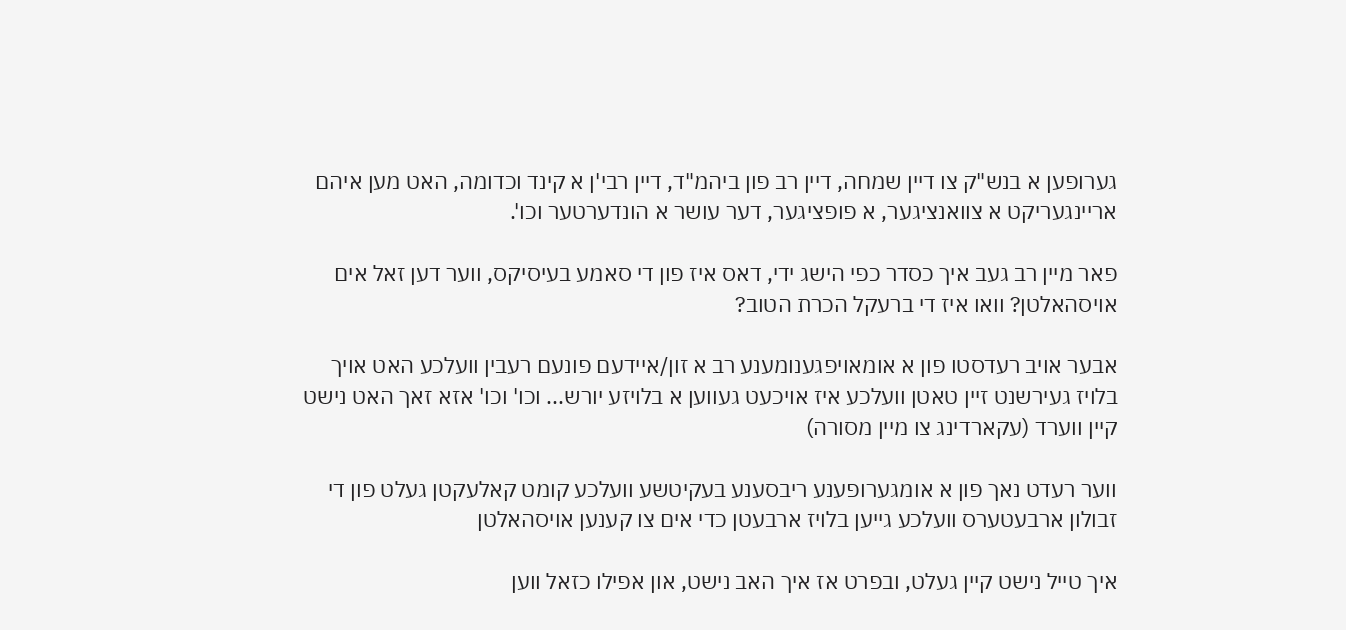גערופען א בנש"ק צו דיין שמחה, דיין רב פון ביהמ"ד, דיין רבי'ן א קינד וכדומה, האט מען איהם אריינגעריקט א צוואנציגער, א פופציגער, דער עושר א הונדערטער וכו'.

פאר מיין רב געב איך כסדר כפי הישג ידי, דאס איז פון די סאמע בעיסיקס, ווער דען זאל אים אויסהאלטן? וואו איז די ברעקל הכרת הטוב?

אבער אויב רעדסטו פון א אומאויפגענומענע רב א זון/איידעם פונעם רעבין וועלכע האט אויך בלויז געירשנט זיין טאטן וועלכע איז אויכעט געווען א בלויזע יורש... וכו' וכו' אזא זאך האט נישט קיין ווערד (עקארדינג צו מיין מסורה)

ווער רעדט נאך פון א אומגערופענע ריבסענע בעקיטשע וועלכע קומט קאלעקטן געלט פון די זבולון ארבעטערס וועלכע גייען בלויז ארבעטן כדי אים צו קענען אויסהאלטן

איך טייל נישט קיין געלט, ובפרט אז איך האב נישט, און אפילו כזאל ווען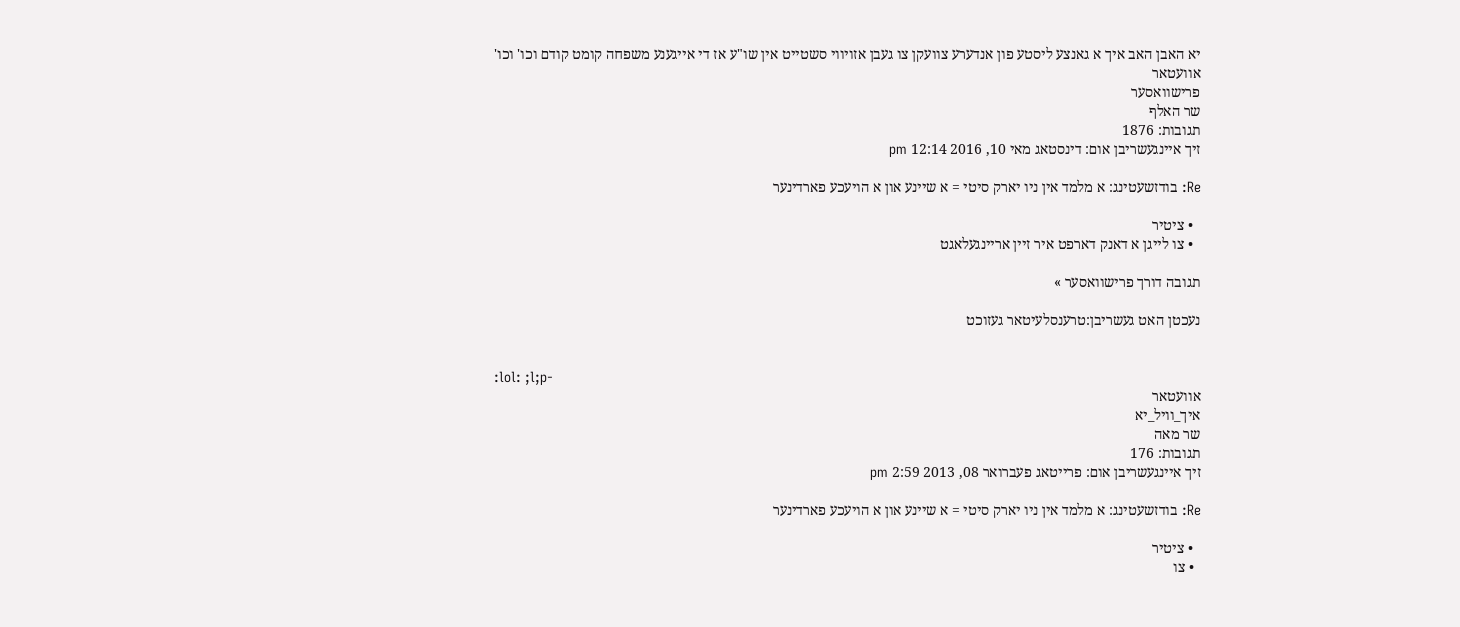יא האבן האב איך א גאנצע ליסטע פון אנדערע צוועקן צו געבן אזויווי סשטייט אין שו"ע אז די אייגענע משפחה קומט קודם וכו' וכו'
אוועטאר
פרישוואסער
שר האלף
תגובות: 1876
זיך איינגעשריבן אום: דינסטאג מאי 10, 2016 12:14 pm

Re: בודזשעטינג: א מלמד אין ניו יארק סיטי = א שיינע און א הויעכע פארדינער

  • ציטיר
  • צו לייגן א דאנק דארפט איר זיין אריינגעלאגט

תגובה דורך פרישוואסער »

נעכטן האט געשריבן:טרענסלעיטאר געזוכט


:lol: ;l;p-
אוועטאר
איך_וויל_יא
שר מאה
תגובות: 176
זיך איינגעשריבן אום: פרייטאג פעברואר 08, 2013 2:59 pm

Re: בודזשעטינג: א מלמד אין ניו יארק סיטי = א שיינע און א הויעכע פארדינער

  • ציטיר
  • צו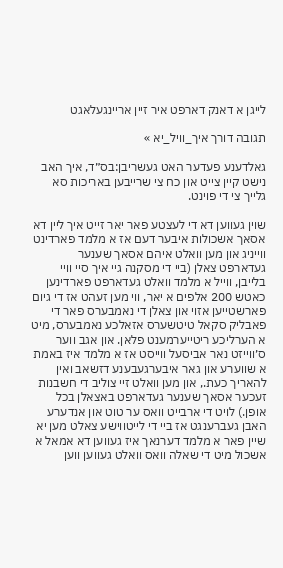לייגן א דאנק דארפט איר זיין אריינגעלאגט

תגובה דורך איך_וויל_יא »

גאלדענע פעדער האט געשריבן:בס״ד, איך האב נישט קיין צייט און כח צי שרייבען באריכות סא גלייך צי די פוינט.

שוין געווען דא די לעצטע פאר יאר זייט איך ליין דא אסאך אשכולות איבער דעם אז א מלמד פארדינט ווייניג און מען וואלט איהם אסאך שענער געדארפט צאלן (ביי די מסקנה גיי איך סיי וויי בלייבן, ווייל א מלמד וואלט געדארפט פארדינען כאטש 200 אלפים א יאר, ווי מען זעהט אז די גיום פארשטייען אזוי און צאלן די נאמבערס פאר די פאבליק סקאל טיטשערס אזאלכע נאמבערס, מיט א הערליכע ריטייערמענט פלאן. און אגב ווער ס׳ווייזט נאר אביסעל ווייסט אז א מלמד איז באמת א שווערע און גאר איבערגעבענע דזשאב ואין להאריך כעת., און מען וואלט זיי צוליב די חשבנות זעכער אסאך שענער געדארפט באצאלן בכל אופן.) לויט די ארבייט וואס ער טוט און אנדערע האבן געברענגט אז ביי די לייטווישע צאלט מען יא שיין פאר א מלמד דערנאך איז געווען דא אמאל א אשכול מיט די שאלה וואס וואלט געווען ווען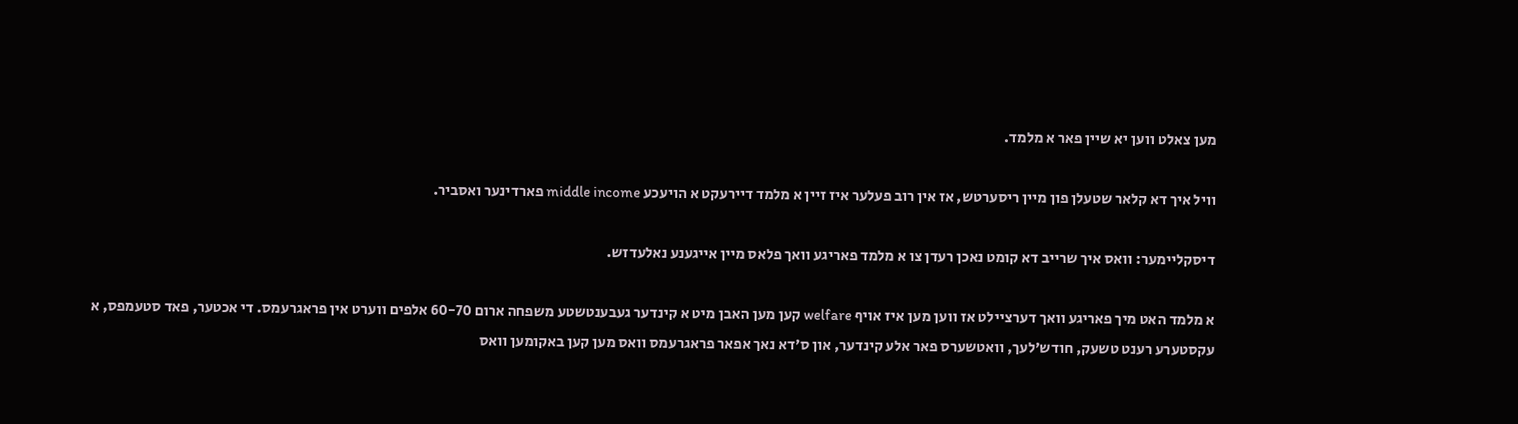מען צאלט ווען יא שיין פאר א מלמד.

וויל איך דא קלאר שטעלן פון מיין ריסערטש, אז אין רוב פעלער איז זיין א מלמד דיירעקט א הויעכע middle income פארדינער ואסביר.

דיסקליימער: וואס איך שרייב דא קומט נאכן רעדן צו א מלמד פאריגע וואך פלאס מיין אייגענע נאלעדזש.

א מלמד האט מיך פאריגע וואך דערציילט אז ווען מען איז אויף welfare קען מען האבן מיט א קינדער געבענטשטע משפחה ארום 60-70 אלפים ווערט אין פראגרעמס. די אכטער, פאד סטעמפס, א עקסטערע רענט טשעק, חודש׳לעך, וואטשערס פאר אלע קינדער, און ס׳דא נאך אפאר פראגרעמס וואס מען קען באקומען וואס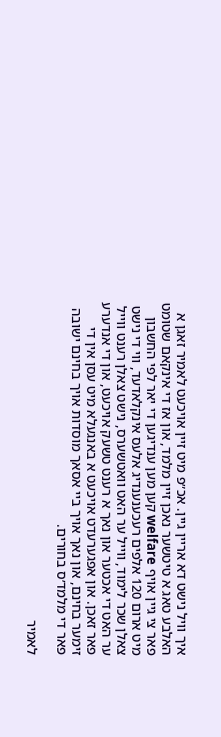איך וויל נישט דא אריין גיין. אכ״פ מיט זיין אויכעט לאמיר זאגן א האלבע טאג א טיטשער נאכן זיין מלמד, און אז די אינקאם שטומט פאר צי גיין אויף welfare קען מען ענדיגען די יאר לפי החשבון מיט ארום 120 אלפים רעכענענדיג אלעס אינקלאדעד, ווי די נישט צאלן שכר לימוד, ווייל ער האט וואטשערס, נישט צאלן רענט ווייל ער האט די אכטער און נאך א רענט טשעק אויכעט, און די אנדערע פאר זאכן. און אפגערעדט אויכעט א באנגעלא מיט עסן אין די זימער בחינם, און נאך אויך ביי אסאך מוסדות אויך בחינם ישובה פאר די מלמד׳ס בחורים.

לאמיר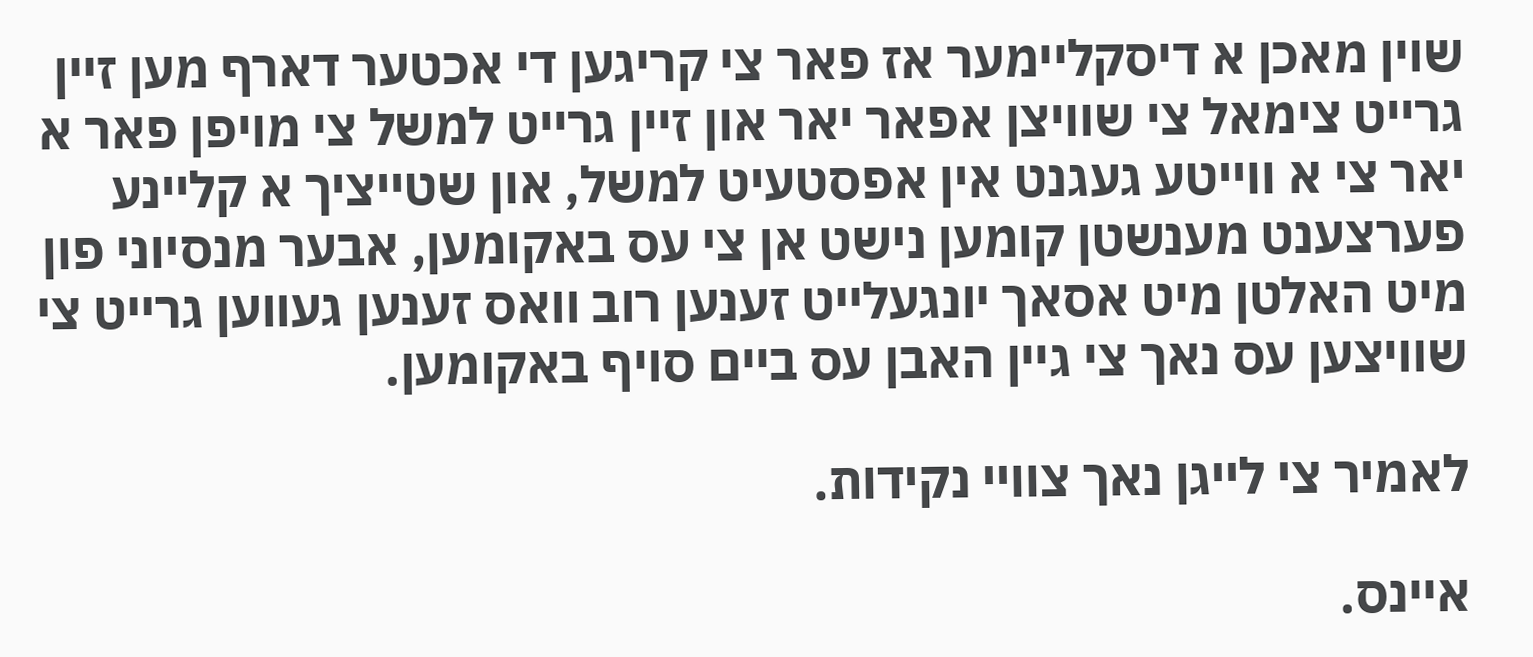שוין מאכן א דיסקליימער אז פאר צי קריגען די אכטער דארף מען זיין גרייט צימאל צי שוויצן אפאר יאר און זיין גרייט למשל צי מויפן פאר א יאר צי א ווייטע געגנט אין אפסטעיט למשל, און שטייציך א קליינע פערצענט מענשטן קומען נישט אן צי עס באקומען, אבער מנסיוני פון מיט האלטן מיט אסאך יונגעלייט זענען רוב וואס זענען געווען גרייט צי שוויצען עס נאך צי גיין האבן עס ביים סויף באקומען.

לאמיר צי לייגן נאך צוויי נקידות.

איינס.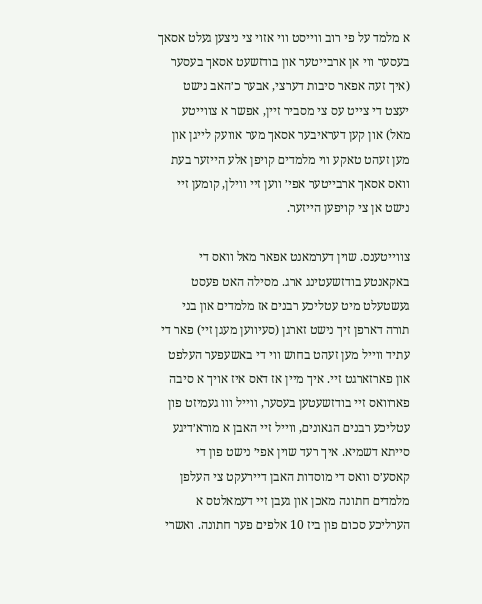א מלמד על פי רוב ווייסט ווי אזוי צי ניצען געלט אסאך בעסער ווי אן ארבייטער און בודזשעט אסאך בעסער (איך זעה אפאר סיבות דערצי, אבער כ׳האב נישט יעצט די צייט עס צי מסביר זיין, אפשר א צווייטע מאל) און קען דעראיבער אסאך מער אוועק לייגן און מען זעהט טאקע ווי מלמדים קויפן אלע הייזער בעת וואס אסאך ארבייטער אפי׳ ווען זיי ווילן, קומען זיי נישט אן צי קויפען הייזער.

צווייטענס. שוין דערמאנט אפאר מאל וואס די באקאנטע בודזשעטינג ארג. מסילה האט פעסט געשטעלט מיט עטליכע רבנים אז מלמדים און בני תורה דארפן זיך נישט זארגן (סעיווען מעגן זיי) פאר די עתיד ווייל מען זעהט בחוש ווי די באשעפער העלפט און פארזארגט זיי. איך מיין אז דאס איז אויך א סיבה פארוואס זיי בודזשעטען בעסער, ווייל ווו געמיזט פון עטליכע רבנים הגאונים, ווייל זיי האבן א מורא׳דיגע סייתא דשמיא. איך רעד שוין אפי׳ נישט פון די קאסע׳ס וואס די מוסדות האבן דיירעקט צי העלפן מלמדים חתונה מאכן און געבן זיי דעמאלטס א הערליכע סכום פון ביז 10 אלפים פער חתונה. ואשרי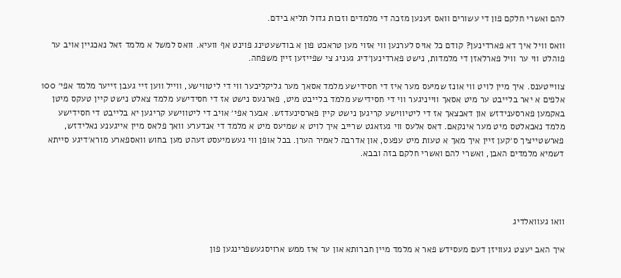להם ואשרי חלקם פון די עשורים וואס זענען מזכה די מלמדים וזכות גדול תליא בידם.

וואס וויל איך דא פארדינען? קודם כל אויס לערנען ווי אזוי מען טראכט פון א בודשעטינג פוינט אף וועיא. וואס למשל א מלמד זאל נאכגיין אויב ער פוהלט ווי ער וויל פארלאזן די מלמדות, נישט פארדינען׳דיג געניג צי שפייזען זיין משפחה.

צווייטענס. איך מיין לויט ווי אונז שמיעס מער איז די חסידישע מלמד אסאך מער גליקליכער ווי די ליטווישע, ווייל ווען זיי געבן זייער מלמד אפי׳ 100 אלפים א יאר בלייבט ער מיט אסאך ווייניגער ווי די חסידישע מלמד בלייבט מיט, פארגעס נישט אז די חסידישע מלמד צאלט נישט קיין טעקס מיטן באקמען פארסענידזש און דאכצאך אז די ליטיווישע קריגען נישט קיין פארסינעדזש. אבער אפי׳ אויב די ליטווישע קריגען יא בלייבט די חסידישע מלמד נאכאלטס מיט מער אינקאם. דאס אלעס ווי געזאגט שרייב איך לויט א שמיעס מיט א מלמד די אנדערע וואך פלאס מיין אייגענע נאלידזש, פארשטייציך ס׳קען זיין איך מאך א טעות מיט עפעס, און אדרבה לאמיר הערן. בכל אופן ווי געשמיעסט זעהט מען בחוש וואספארע מורא׳דיגע סייתא דשמיא מלמדים האבן, ואשרי להם ואשרי חלקם בזה ובבא.




וואו געוואלדיג

איך האב יעצט געוויזן דעם מעסידש פאר א מלמד מיין חברותא און ער איז ממש ארויסגעשפרינגען פון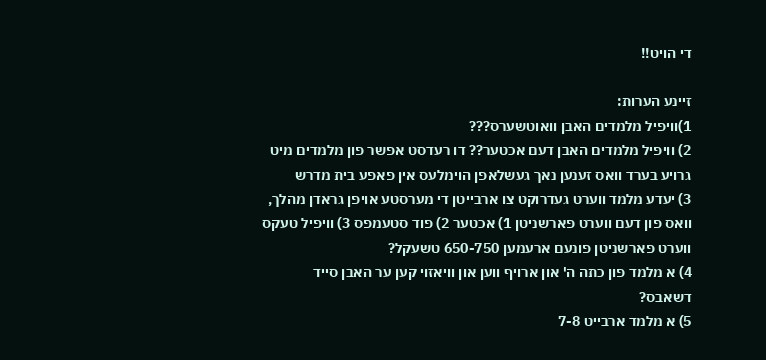די הויט!!

זיינע הערות:
1)וויפיל מלמדים האבן וואוטשערס???
2) וויפיל מלמדים האבן דעם אכטער?? דו רעדסט אפשר פון מלמדים מיט גרויע בערד וואס זענען נאך געשלאפן הוימלעס אין פאפע בית מדרש
3) יעדע מלמד ווערט געדרוקט צו ארבייטן די מערסטע אויפן גראדן מהלך, וואס פון דעם ווערט פארשניטן 1) אכטער 2) פוד סטעמפס 3) וויפיל טעקס ווערט פארשניטן פונעם ארעמען 650-750 טשעקל?
4) א מלמד פון כתה ה' און ארויף ווען און וויאזוי קען ער האבן סייד דשאבס?
5) א מלמד ארבייט 7-8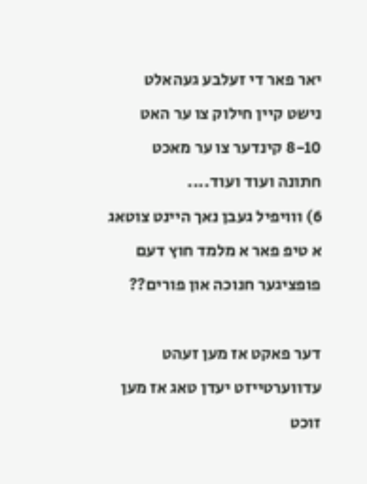יאר פאר די זעלבע געהאלט נישט קיין חילוק צו ער האט 8-10 קינדער צו ער מאכט חתונה ועוד ועוד....
6) ווויפיל געבן נאך היינט צוטאג א טיפ פאר א מלמד חוץ דעם פופציגער חנוכה און פורים??

דער פאקט אז מען זעהט עדווערטייזט יעדן טאג אז מען זוכט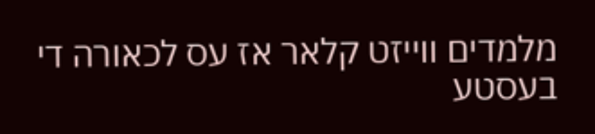מלמדים ווייזט קלאר אז עס לכאורה די בעסטע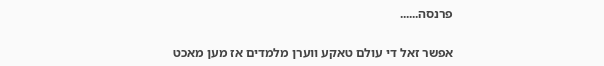פרנסה......


אפשר זאל די עולם טאקע ווערן מלמדים אז מען מאכט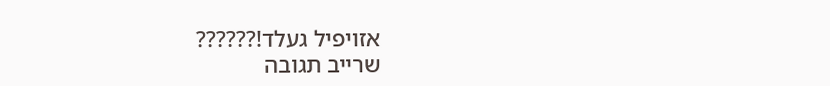אזויפיל געלד!??????
שרייב תגובה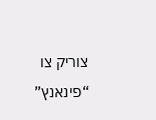צוריק צו “פינאנץ”